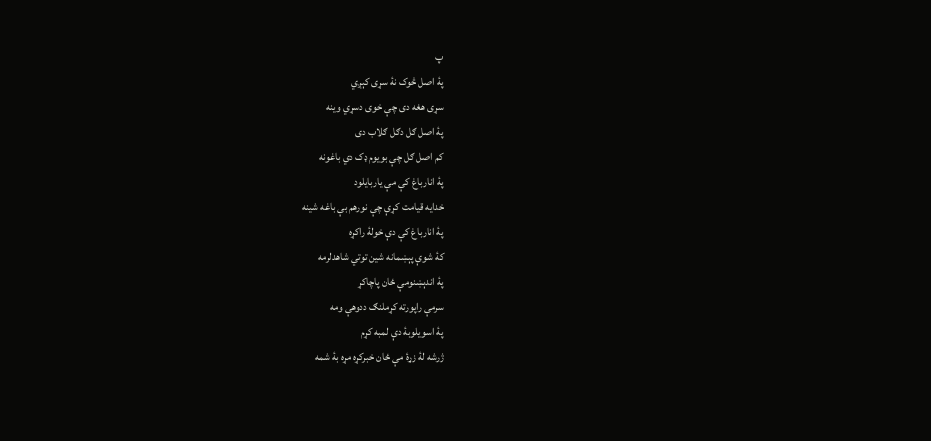پ
پۀ اصل څوک نۀ سړی کېږي
سړی هغه دی چې خوی دسړي وينه
پۀ اصل ګل دګل ګلاب دی
کم اصل ګل چې بويوم ډک دي باغونه
پۀ انارباغ کې مې ياربايلود
خدايه قيامت کړې چې نورهم بې باغه شينه
پۀ انارباغ کې دې خولۀ راکړه
کۀ شوې پېښمانه شين توتي شاهدلرمه
پۀ اندېښنومې ځان پاچاکړ
سرمې راپورته کړملنګ ددوهې ومه
پۀ اسويلوبۀ دې لمبه کړم
ژرشه لۀ زړۀ مې ځان خبرکړه مړه بۀ شمه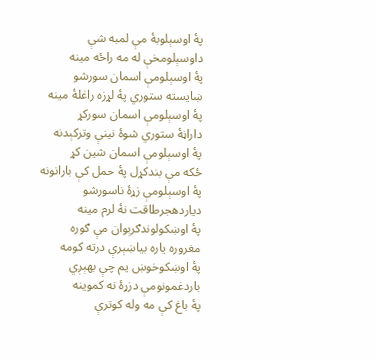پۀ اوسېلوبۀ مې لمبه شې
داوسېلومخې له مه راځه مينه
پۀ اوسېلومې اسمان سورشو
ښايسته ستوري پۀ لړزه راغلۀ مينه
پۀ اوسېلومې اسمان سورکړ
داراڼۀ ستوري شوۀ نينې وترکېدنه
پۀ اوسېلومې اسمان شين کړ
ځکه مې بندکړل پۀ حمل کې بارانونه
پۀ اوسېلومې زړۀ ناسورشو
دياردهجرطاقت نۀ لرم مينه
پۀ اوښکولوندګرېوان مې ګوره
مغروره ياره بياښېرې درته کومه
پۀ اوښکوخوښ يم چې بهېږي
باردغمونومې دزړۀ نه کموينه
پۀ باغ کې مه وله کوترې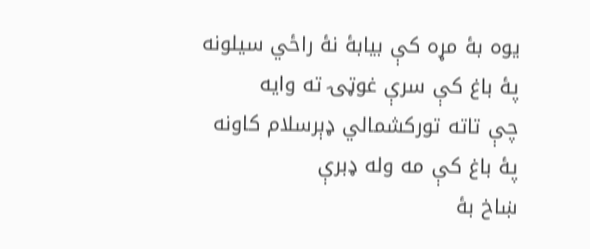يوه بۀ مړه کې بيابۀ نۀ راځي سيلونه
پۀ باغ کې سرې غوټۍ ته وايه
چې تاته تورکشمالي ډېرسلام کاونه
پۀ باغ کې مه وله ډبرې
ښاخ بۀ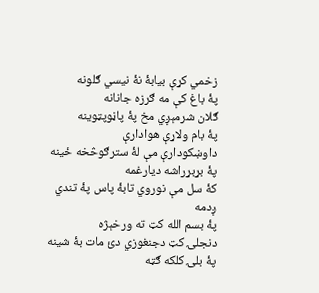زخمي کړې بيابۀ نۀ نيسي ګلونه
پۀ باغ کې مه ګرزه جانانه
ګلان شرمېږي مخ پۀ پاڼوپټوينه
پۀ بام ولاړې هوادارې
داوښکودارې مې لۀ سترګوڅخه ځينه
پۀ بړبړراشه ديارغمه
کۀ سل مې نوروي تابۀ پاس پۀ تندي ږدمه
پۀ بسم الله کټ ته ورخېژه
دنجلۍ کټ دجنغوزي دئ مات بۀ شينه
پۀ بلۍ کلکه ګټه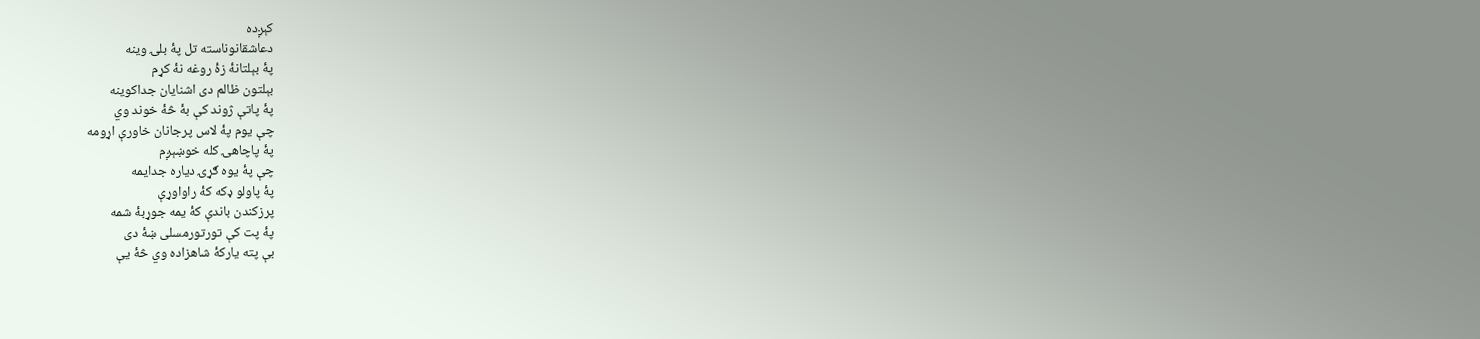کېږده
دعاشقانوناسته تل پۀ بلۍ وينه
پۀ بېلتانۀ زۀ روغه نۀ کړم
بېلتون ظالم دی اشنايان جداکوينه
پۀ پاتې ژوند کې بۀ څۀ خوند وي
چې يوم پۀ لاس پرجانان خاورې اړومه
پۀ پاچاهۍ کله خوښېږم
چې پۀ يوه ګړۍ دياره جدايمه
پۀ پاولو ډکه کۀ راواوړې
پرزکندن باندې کۀ يمه جوړبۀ شمه
پۀ پت کې تورتورمسلی ښۀ دی
بې پته يارکۀ شاهزاده وي څۀ يې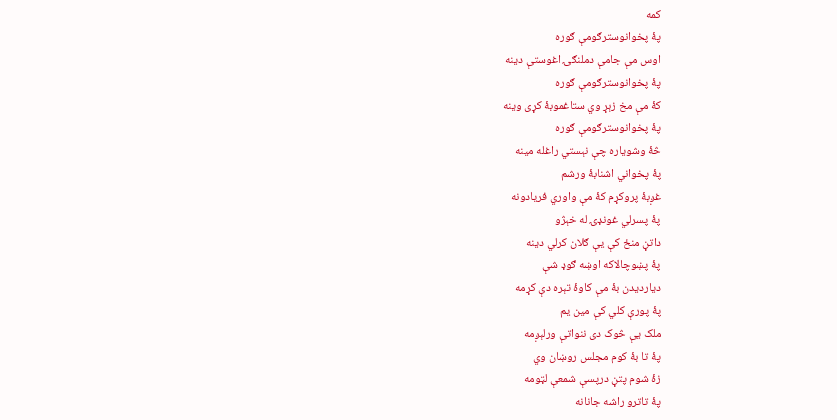کمه
پۀ پخوانوسترګومې ګوره
اوس مې جامې دملنګۍ اغوستې دينه
پۀ پخوانوسترګومې ګوره
کۀ مې مخ زېړ وي ستاغموبۀ کړی وينه
پۀ پخوانوسترګومې ګوره
څۀ وشوياره چې نېستي راغله مينه
پۀ پخواني اشنابۀ ورشم
غږبۀ پروکړم کۀ مې واوري فريادونه
پۀ پسرلي غونډۍ له خېژو
داتڼ منځ کې يې ګلان کرلي دينه
پۀ پښوچالاکه اوښه ګوډ شې
ديارديدن بۀ مې کاوۀ تېره دې کړمه
پۀ پورې کلي کې مين يم
ملک يې څوک دی ننواتې ورلېږمه
پۀ تا بۀ کوم مجلس روښان وي
زۀ شوم پتڼ درپسې شمعې لټومه
پۀ تاترو راشه جانانه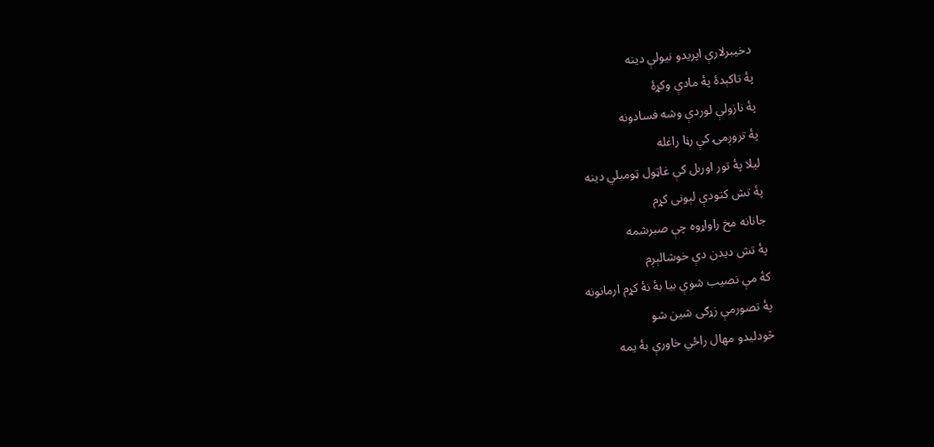دخيبرلارې اپریدو نيولې دينه
پۀ تاکېدۀ پۀ مادې وکړۀ
پۀ نازولې لوردې وشه فسادونه
پۀ تروږمۍ کې رڼا راغله
ليلا پۀ تور اوربل کې غاټول ټومبلي دينه
پۀ تش کتودې لېونی کړم
جانانه مخ راواړوه چې صبرشمه
پۀ تش ديدن دې خوشالېږم
کۀ مې نصيب شوې بيا بۀ نۀ کړم ارمانونه
پۀ تصورمې زړګی شين شو
څودليدو مهال راځي خاورې بۀ يمه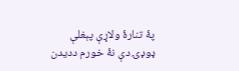پۀ تنارۀ ولاړې پېغلې
ډوډۍ دې نۀ خورم دديدن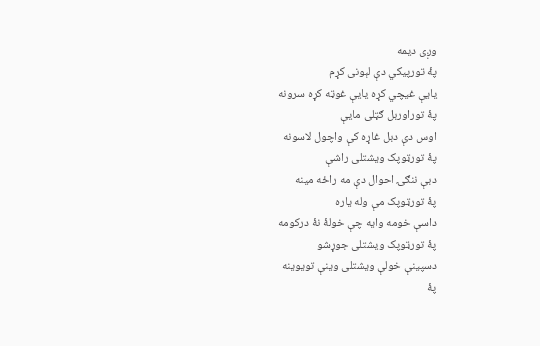وږی ديمه
پۀ تورپيکي دې لېونی کړم
يايې غيچي کړه يايې غوټه کړه سرونه
پۀ توراوربل ګټلی مايې
اوس دې دبل غاړه کې واچول لاسونه
پۀ تورټوپک ويشتلی راشې
دبې ننګۍ احوال دې مه راځه مينه
پۀ تورټوپک مې وله ياره
داسې خومه وايه چې خولۀ نۀ درکومه
پۀ تورټوپک ويشتلی جوړشو
دسپينې خولې ويشتلی وينې تويوينه
پۀ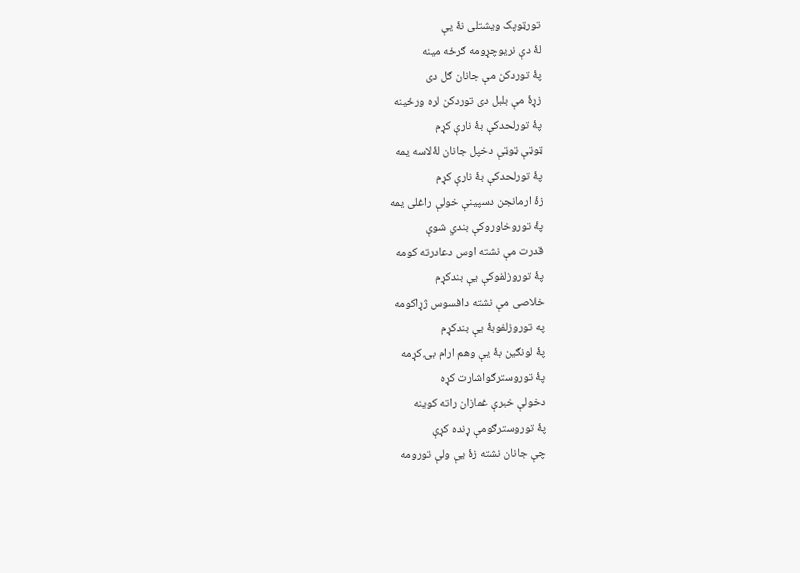تورټوپک ويشتلی نۀ يې
لۀ دې نريوچړومه ګرځه مينه
پۀ توردکن مې جانان ګل دی
زړۀ مې بلبل دی توردکن لره ورځينه
پۀ تورلحدکې بۀ نارې کړم
ټوټې ټوټې دخپل جانان لۀلاسه يمه
پۀ تورلحدکې بۀ نارې کړم
زۀ ارمانجن دسپينې خولې راغلی يمه
پۀ توروخاوروکې بندي شوې
قدرت مې نشته اوس دعادرته کومه
پۀ توروزلفوکې يې بندکړم
خلاصی مې نشته دافسوس ژړاکومه
په توروزلفوبۀ يې بندکړم
پۀ لونګين بۀ يې وهم ارام بۍ کړمه
پۀ توروسترګواشارت کړه
دخولې خبرې غمازان راته کوينه
پۀ توروسترګومې ړنده کړې
چې جانان نشته زۀ يې ولې تورومه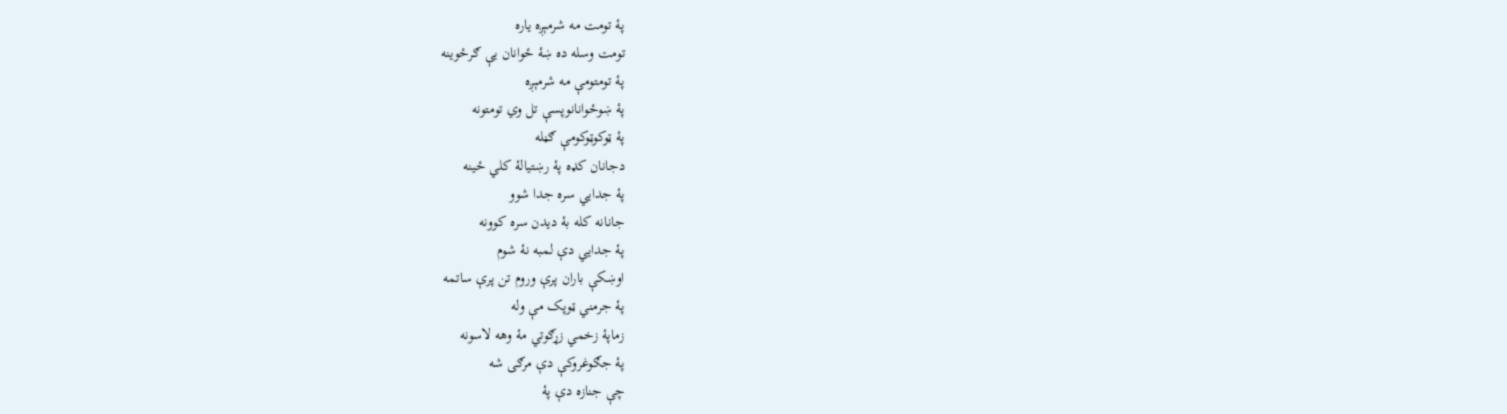پۀ تومت مه شرمېږه ياره
تومت وسله ده ښۀ ځوانان يې ګرځوينه
پۀ تومتومې مه شرمېږه
پۀ ښوځوانانوپسې تل وي تومتونه
پۀ ټوکوټوکومې ګڼله
دجانان کډه پۀ رښتيالۀ کلي ځينه
پۀ جدايي سره جدا شوو
جانانه کله بۀ ديدن سره کوونه
پۀ جدايي دې لمبه نۀ شوم
اوښکې باران پرې وروم تن پرې ساتمه
پۀ جرمني ټوپک مې وله
زماپۀ زخمي زړګوتي مۀ وهه لاسونه
پۀ جګوغروکې دې مرګی شه
چې جنازه دې پۀ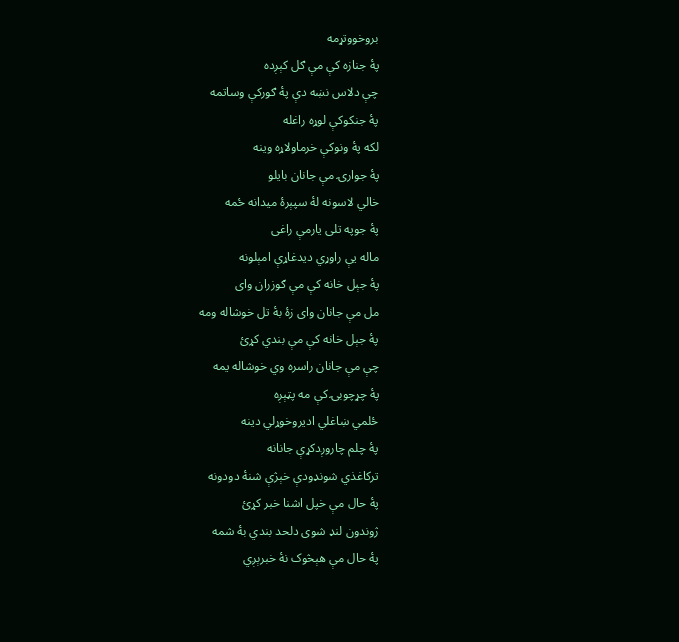بروخووتړمه
پۀ جنازه کې مې ګل کېږده
چې دلاس نښه دې پۀ ګورکې وساتمه
پۀ جنکوکې لوړه راغله
لکه پۀ ونوکې خرماولاړه وينه
پۀ جوارۍ مې جانان بايلو
خالي لاسونه لۀ سپېرۀ ميدانه ځمه
پۀ جوپه تلی يارمې راغی
ماله يې راوړي ديدغاړې امېلونه
پۀ جېل خانه کې مې ګوزران وای
مل مې جانان وای زۀ بۀ تل خوشاله ومه
پۀ جېل خانه کې مې بندي کړئ
چې مې جانان راسره وي خوشاله يمه
پۀ چړچوبۍ کې مه پټېږه
ځلمي ښاغلي اديروخوړلي دينه
پۀ چلم چاروږدکړې جانانه
ترکاغذي شونډودې خېژې شنۀ دودونه
پۀ حال مې خپل اشنا خبر کړئ
ژوندون لنډ شوی دلحد بندي بۀ شمه
پۀ حال مې هېڅوک نۀ خبرېږي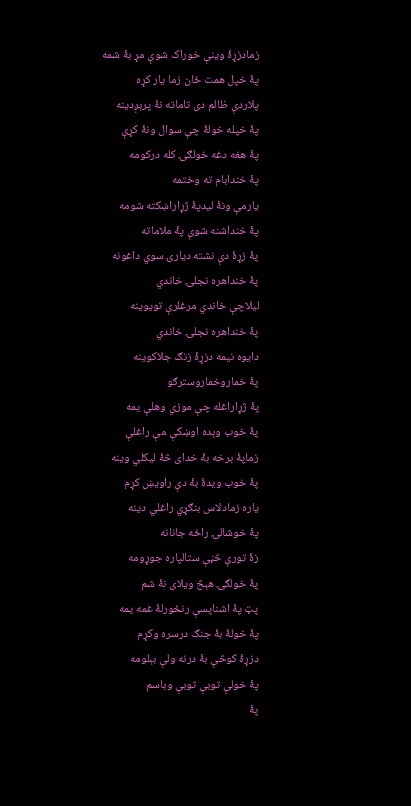زمادزړۀ وينې خوراک شوې مړ بۀ شمه
پۀ خپل همت ځان زما يار کړه
پلاردې ظالم دی تاماته نۀ پرېږدينه
پۀ خپله خولۀ چې سوال ونۀ کړې
پۀ هغه دغه خولګۍ کله درکومه
پۀ خندابام ته وختمه
يارمې ونۀ ليدپۀ ژړاراښکته شومه
پۀ خنداشنه شوې پۀ ملاماته
پۀ زړۀ دې نشته ديارۍ سوي داغونه
پۀ خنداهره نجلۍ خاندي
ليلاچې خاندي مرغلرې تويوينه
پۀ خنداهره نجلۍ خاندي
دايوه نيمه دزړۀ زنګ جلاکوينه
پۀ خماروخماروسترګو
پۀ ژړاراغله چې موزي وهلې يمه
پۀ خوب وېده اوښکې مې راغلې
زماپۀ برخه بۀ خدای څۀ ليکلي وينه
پۀ خوب ويدۀ بۀ دې راويښ کړم
ياره زمادلاس بنګړي راغلي دينه
پۀ خوشالۍ راځه جانانه
زۀ تورې څڼې ستالپاره جوړومه
پۀ خولګۍ هېڅ ويلای نۀ شم
پټ پۀ اشناپسې رنځورلۀ غمه يمه
پۀ خولۀ بۀ جنګ درسره وکړم
دزړۀ کوڅې بۀ درنه ولې بېلومه
پۀ خولې توبې توبې وباسم
پۀ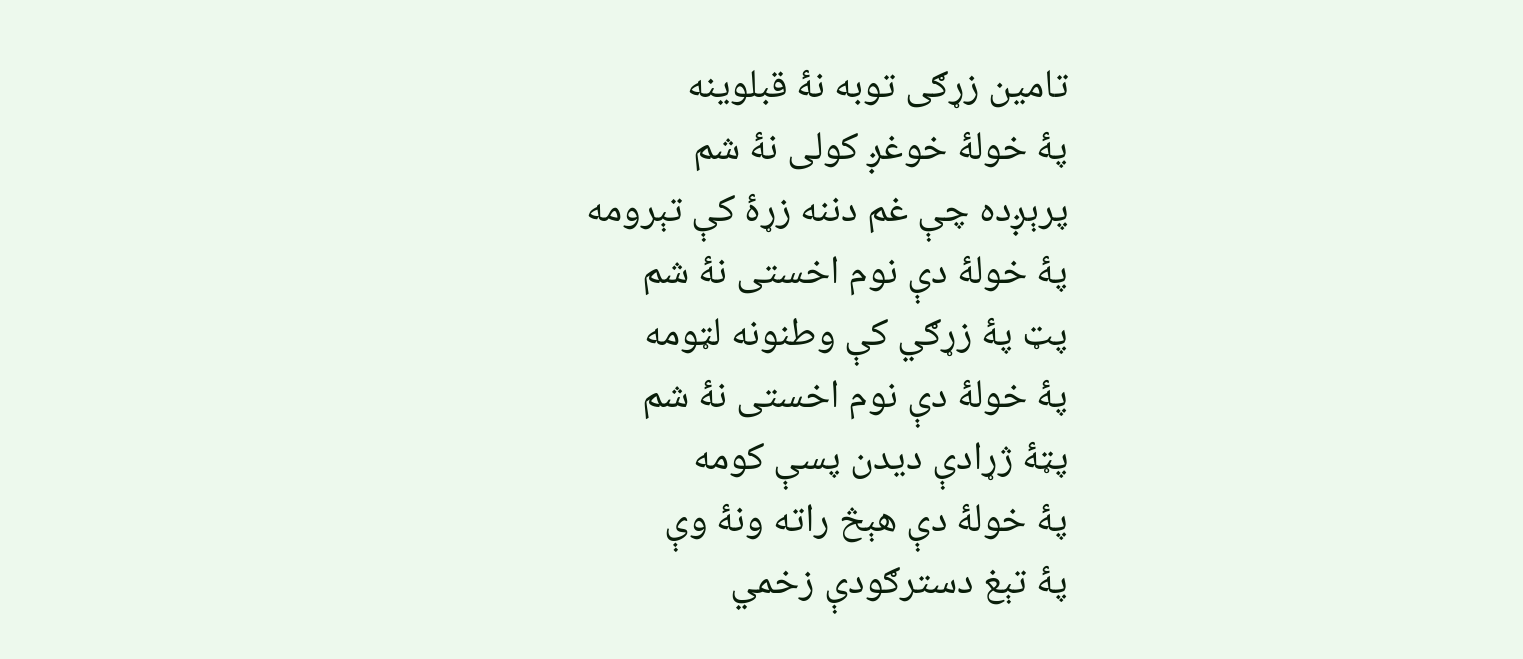تامين زړګی توبه نۀ قبلوينه
پۀ خولۀ خوغږ کولی نۀ شم
پرېږده چې غم دننه زړۀ کې تېرومه
پۀ خولۀ دې نوم اخستی نۀ شم
پټ پۀ زړګي کې وطنونه لټومه
پۀ خولۀ دې نوم اخستی نۀ شم
پټۀ ژړادې دیدن پسې کومه
پۀ خولۀ دې هېڅ راته ونۀ وې
پۀ تېغ دسترګودې زخمي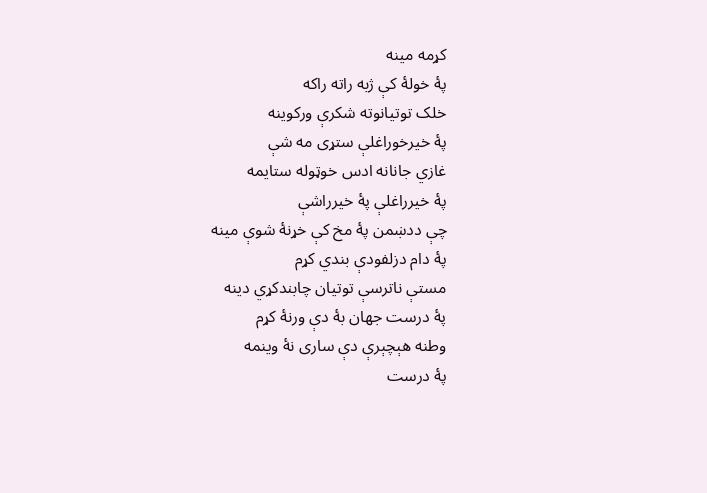کړمه مينه
پۀ خولۀ کې ژبه راته راکه
خلک توتيانوته شکرې ورکوينه
پۀ خيرخوراغلې ستړی مه شې
غازي جانانه ادس خوټوله ستايمه
پۀ خيرراغلې پۀ خيرراشې
چې ددښمن پۀ مخ کې خړنۀ شوې مينه
پۀ دام دزلفودې بندي کړم
مستې ناترسې توتيان چابندکړي دينه
پۀ درست جهان بۀ دې ورنۀ کړم
وطنه هېچېرې دې ساری نۀ وينمه
پۀ درست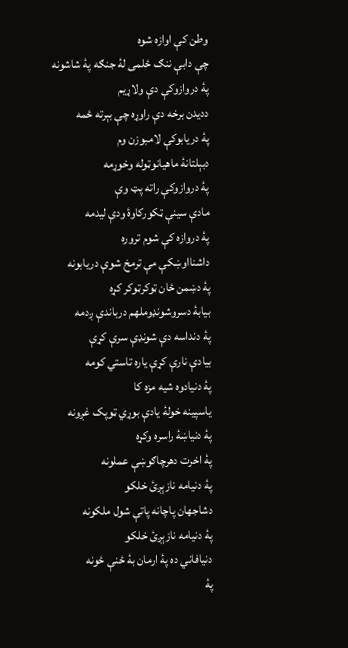وطن کې اوازه شوه
چې دابې ننګ ځلمی لۀ جنګه پۀ شاشونه
پۀ دروازوکې دې ولاړيم
دديدن برخه دې راوړه چې بېرته ځمه
پۀ دريابوکې لامبوزن وم
دبېلتانۀ ماهيانوټوله وخوړمه
پۀ دروازوکې راته پټ وې
مادې سينې ټکورکاوۀ ودې ليدمه
پۀ دروازه کې شوم تروره
داشنااوښکې مې ترمخ شوې دريابونه
پۀ دښمن ځان ټوکرټوکر کړه
بيابۀ دسروشونډوملهم درباندې ږدمه
پۀ دنداسه دې شونډې سرې کړې
بيادې نارې کړې ياره تاستي کومه
پۀ دنيادوه شيه مزه کا
ياسپينه خولۀ يادې بوړي ټوپک غږونه
پۀ دنياښۀ راسره وکړه
پۀ اخرت دهرچاګوښې عملونه
پۀ دنيامه نازېږئ خلکو
دشاجهان پاچانه پاتې شول ملکونه
پۀ دنيامه نازېږئ خلکو
دنيافاني ده پۀ ارمان بۀ ځنې ځونه
پۀ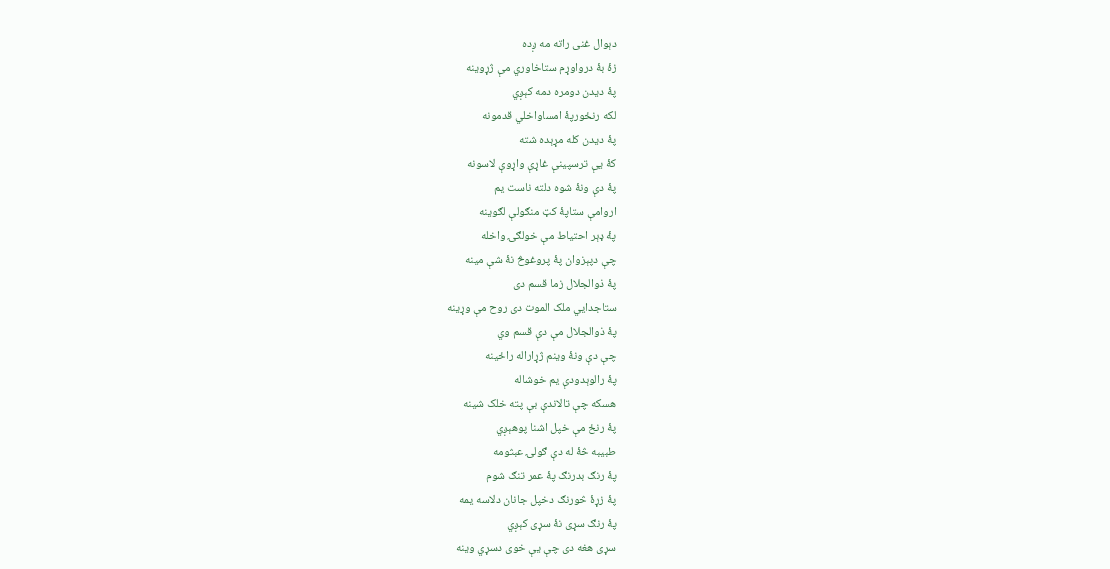دېوال غنی راته مه ږده
زۀ بۀ درواوړم ستاخاوري مې ژړوينه
پۀ ديدن دومره دمه کېږي
لکه رنځورپۀ امساواخلي قدمونه
پۀ ديدن کله مړېده شته
کۀ يې ترسپينې غاړې واړوې لاسونه
پۀ دې ونۀ شوه دلته ناست يم
اروامې ستاپۀ کټ منګولې لګوينه
پۀ ډېر احتياط مې خولګۍ واخله
چې دپېزوان پۀ پروغوڅ نۀ شې مينه
پۀ ذوالجلال زما قسم دی
ستاجدايي ملک الموت دی روح مې وړينه
پۀ ذوالجلال مې دې قسم وي
چې دې ونۀ وينم ژړاراله راځينه
پۀ رالوېدودې يم خوشاله
هسکه چې تالاندې بې پته خلک شينه
پۀ رنځ مې خپل اشنا پوهېږي
طبيبه څۀ له دې ګولۍ عبثومه
پۀ رنګ بدرنګ پۀ عمر تنګ شوم
پۀ زړۀ څورنګ دخپل جانان دلاسه يمه
پۀ رنګ سړی نۀ سړی کېږي
سړی هغه دی چې يې خوی دسړي وينه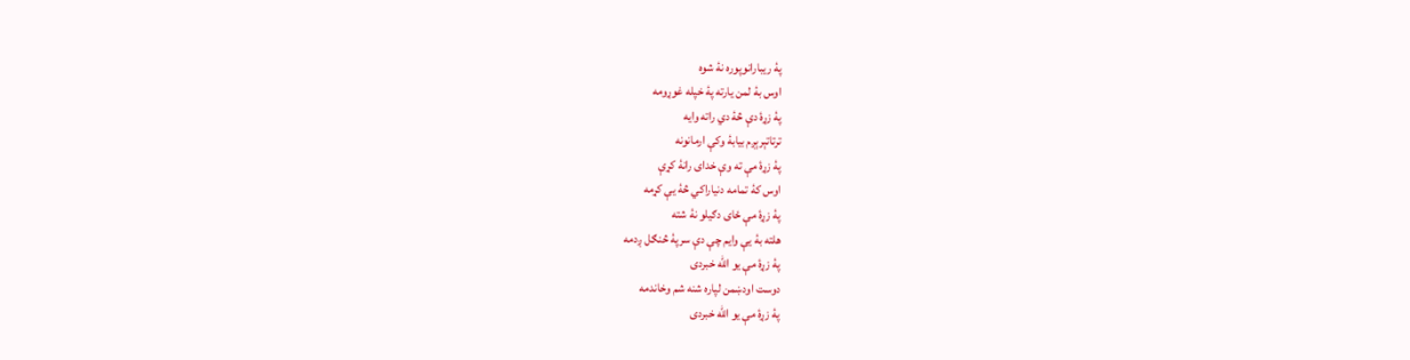پۀ ريبارانوپوره نۀ شوه
اوس بۀ لمن يارته پۀ خپله غوړومه
پۀ زړۀ دې څۀ دي راته وايه
ترتاتېرېږم بيابۀ وکې ارمانونه
پۀ زړۀ مې ته وې خدای رانۀ کړې
اوس کۀ تمامه دنياراکي څۀ يې کړمه
پۀ زړۀ مې ځای دګيلو نۀ شته
هلته بۀ يې وايم چې دې سرپۀ څنګل ږدمه
پۀ زړۀ مې يو الله خبردی
دوست اودښمن لپاره شنه شم وخاندمه
پۀ زړۀ مې يو الله خبردی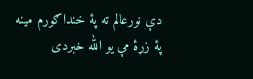دې نورعالم ته پۀ خنداګورم مينه
پۀ زړۀ مې يو الله خبردی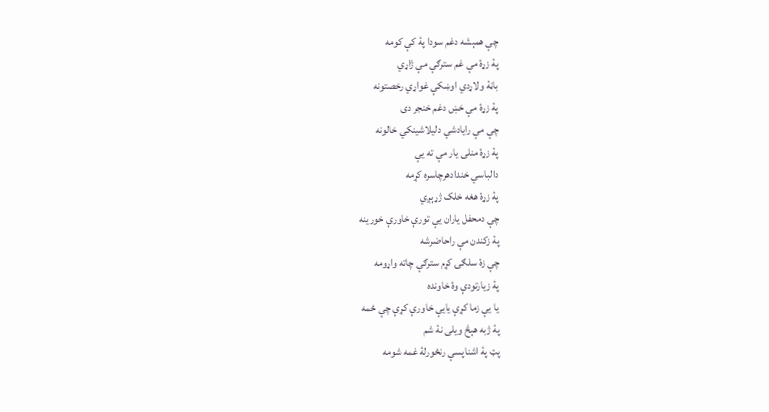چې همېشه دغم سودا پۀ کې کومه
پۀ زړۀ مې غم سترګې مې ژاړي
باڼۀ ولاړدي اوښکې غواړي رخصتونه
پۀ زړۀ مې خښ دغم خنجر دی
چې مې رايادشي دليلاشينکي خالونه
پۀ زړۀ منلی يار مې ته يې
دالباسي خندادهرچاسره کړمه
پۀ زړۀ هغه خلک ژړېږي
چې دمحفل ياران يې تورې خاورې خورينه
پۀ زکندن مې راحاضرشه
چې زۀ سلګۍ کړم سترګې چاته واړومه
پۀ زيارتودې وۀ خاونده
يا يې زما کړې يايې خاورې کړې چې ځمه
پۀ ژبه هېڅ ويلی نۀ شم
پټ پۀ اشناپسې رنځورلۀ غمه شومه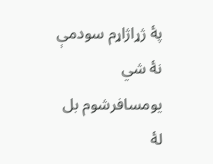پۀ ژړاژاړم سودمې نۀ شي
يومسافرشوم بل لۀ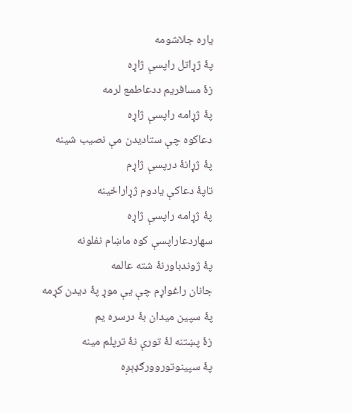ياره جلاشومه
پۀ ژړاتل راپسې ژاړه
زۀ مسافريم ددعاطمع لرمه
پۀ ژړامه راپسې ژاړه
دعاکوه چې ستاديدن مې نصيب شينه
پۀ ژړانۀ درپسې ژاړم
تاپۀ دعاکې يادوم ژړاراځينه
پۀ ژړامه راپسې ژاړه
سهاردعاراپسې کوه ماښام نفلونه
پۀ ژوندباورنۀ شته عالمه
جانان راغواړم چې يې موړ پۀ ديدن کړمه
پۀ سپين ميدان بۀ درسره يم
زۀ پښتنه لۀ تورې نۀ ترپلم مينه
پۀ سپينوتوروورګډېږه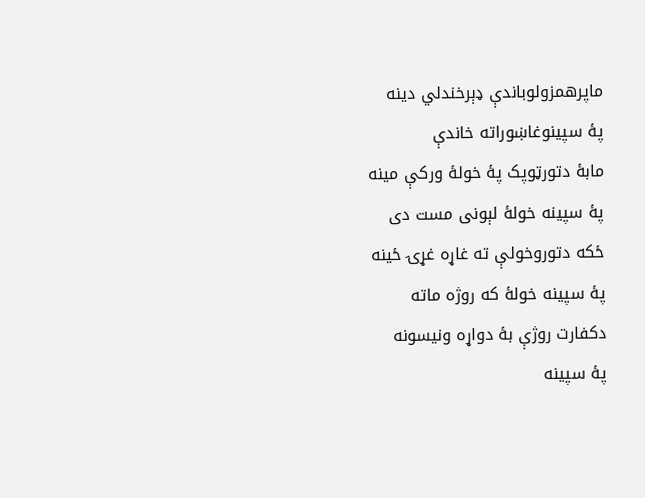ماپرهمزولوباندې ډېرخندلي دينه
پۀ سپينوغاښوراته خاندې
مابۀ دتورټوپک پۀ خولۀ ورکې مينه
پۀ سپينه خولۀ لېونی مست دی
ځکه دتوروخولې ته غاړه غړۍ ځينه
پۀ سپينه خولۀ که روژه ماته
دکفارت روژې بۀ دواړه ونيسونه
پۀ سپينه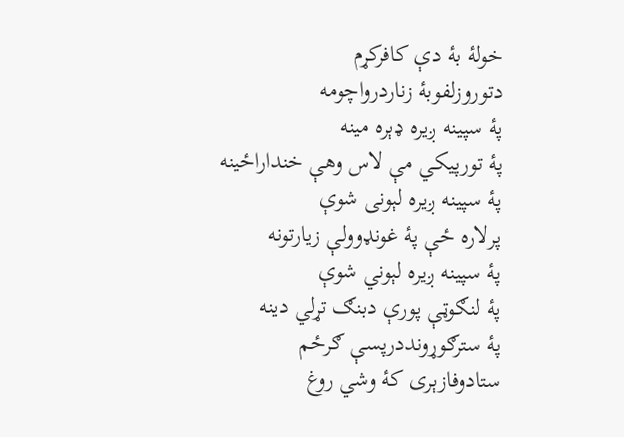خولۀ بۀ دې کافرکړم
دتوروزلفوبۀ زناردرواچومه
پۀ سپينه ږيره ډېره مينه
پۀ تورپيکي مې لاس وهې خنداراځينه
پۀ سپينه ږيره لېونی شوې
پرلاره ځې پۀ غونډوولې زيارتونه
پۀ سپينه ږيره لېوني شوې
پۀ لنګوټې پورې دبنګ تړلي دينه
پۀ سترګوړونددرپسې ګرځم
ستادوفازېری کۀ وشي روغ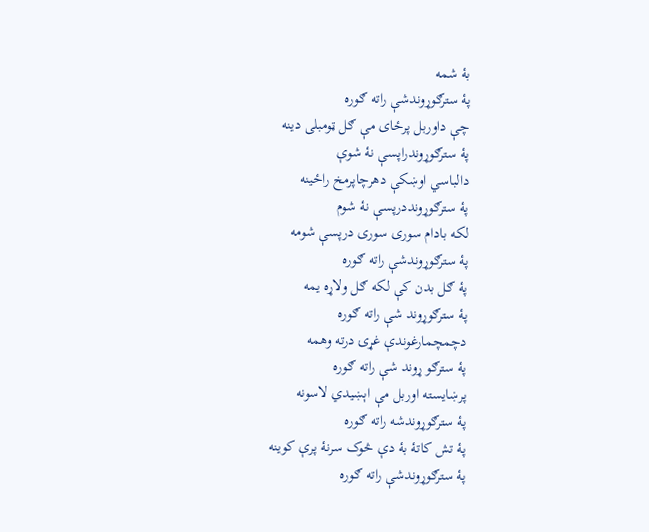بۀ شمه
پۀ سترګوړوندشې راته ګوره
چې داوربل پرځای مې ګل ټومبلی دينه
پۀ سترګوړوندراپسې نۀ شوې
دالباسي اوښکې دهرچاپرمخ راځينه
پۀ سترګوړونددرپسې نۀ شوم
لکه بادام سوری سوری درپسې شومه
پۀ سترګوړوندشې راته ګوره
پۀ ګل بدن کې لکه ګل ولاړه يمه
پۀ سترګوړوند شې راته ګوره
دچمچمارغوندې غړۍ درته وهمه
پۀ سترګو ړوند شې راته ګوره
پرښايسته اوربل مې اېښيدي لاسونه
پۀ سترګوړوندشه راته ګوره
پۀ تش کاتۀ بۀ دې څوک سرنۀ پرې کوينه
پۀ سترګوړوندشې راته ګوره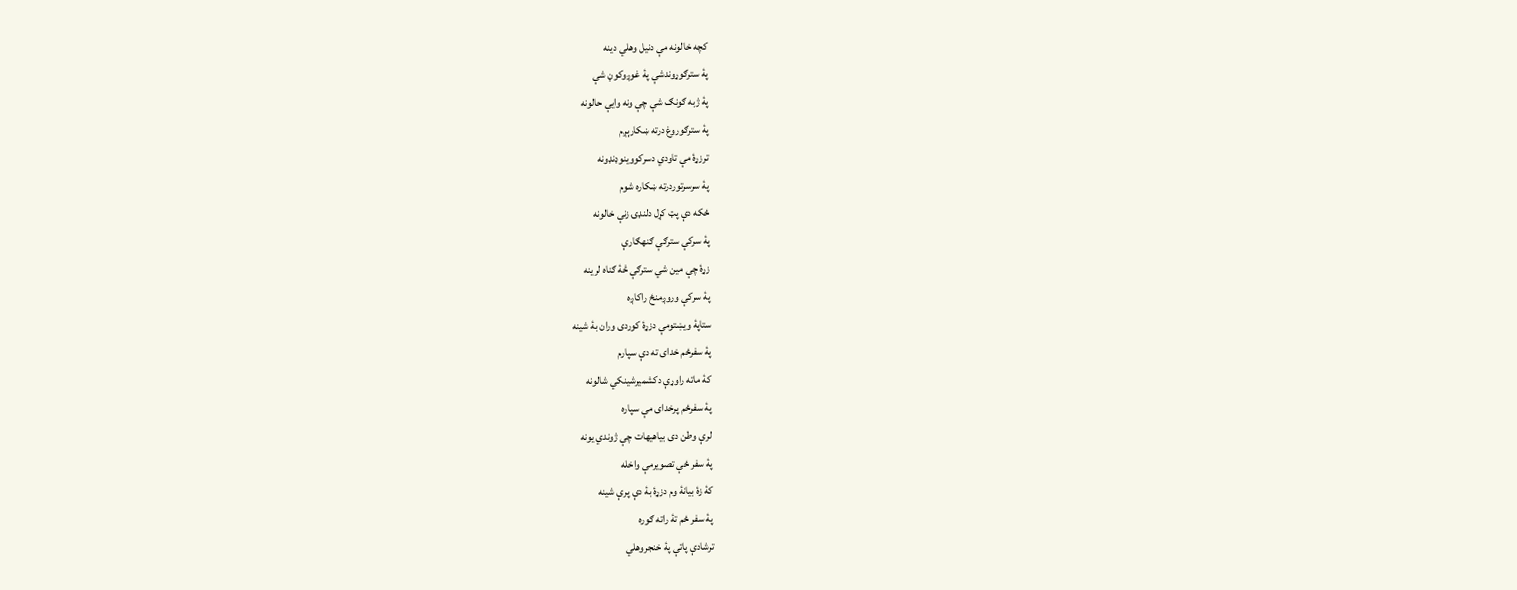کچه خالونه مې دنيل وهلي دينه
پۀ سترګوړوندشې پۀ غوږوکوڼ شې
پۀ ژبه ګونګ شې چې ونه وايې حالونه
پۀ سترګوروغ درته ښکارېږم
ترزړۀ مې تاودي دسرکووينوډنډونه
پۀ سرسرتوردرته ښکاره شوم
ځکه دې پټ کړل دلنډۍ زنې خالونه
پۀ سرکې سترګې ګنهګارې
زړۀ چې مين شي سترګې څۀ ګناه لرينه
پۀ سرکې وروږمنځ راکاږه
ستاپۀ ويښتومې دزړۀ کوردی وران بۀ شينه
پۀ سفرځم خدای ته دې سپارم
کۀ ماته راوړې دکشميرشينکي شالونه
پۀ سفرځم پرخدای مې سپاره
لرې وطن دی بياهيهات چې ژوندي يونه
پۀ سفر ځې تصويرمې واخله
کۀ زۀ بيانۀ وم دزړۀ بۀ دې پرې شينه
پۀ سفر ځم تۀ راته ګوره
ترشادې پاتې پۀ خنجروهلي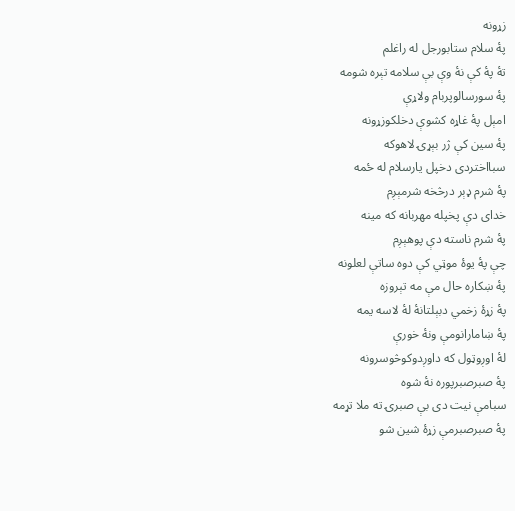زړونه
پۀ سلام ستابورجل له راغلم
تۀ پۀ کې نۀ وې بې سلامه تېره شومه
پۀ سورسالوپربام ولاړې
امېل پۀ غاړه کشوې دخلکوزړونه
پۀ سين کې ژر بېړۍ لاهوکه
سبااختردی دخپل يارسلام له ځمه
پۀ شرم ډېر درڅخه شرمېږم
خدای دې پخپله مهربانه که مينه
پۀ شرم ناسته دې پوهېږم
چې پۀ يوۀ موټي کې دوه ساتې لعلونه
پۀ ښکاره حال مې مه تېروزه
پۀ زړۀ زخمي دبېلتانۀ لۀ لاسه يمه
پۀ ښامارانومې ونۀ خورې
لۀ اوږوټول که داوږدوکوڅوسرونه
پۀ صبرصبرپوره نۀ شوه
سبامې نيت دی بې صبرۍ ته ملا تړمه
پۀ صبرصبرمې زړۀ شين شو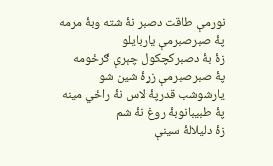نورمې طاقت دصبر نۀ شته وبۀ مرمه
پۀ صبرصبرمې ياربايلو
زۀ بۀ دصبرکچکول چېرې ګرځومه
پۀ صبرصبرمې زړۀ شين شو
يارشوشب قدرپۀ لاس نۀ راځي مينه
پۀ طبيبانوبۀ روغ نۀ شم
زۀ دليلالۀ سينې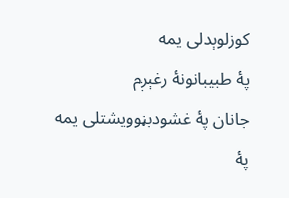کوزلوېدلی يمه
پۀ طبيبانونۀ رغېږم
جانان پۀ غشودبڼوويشتلی يمه
پۀ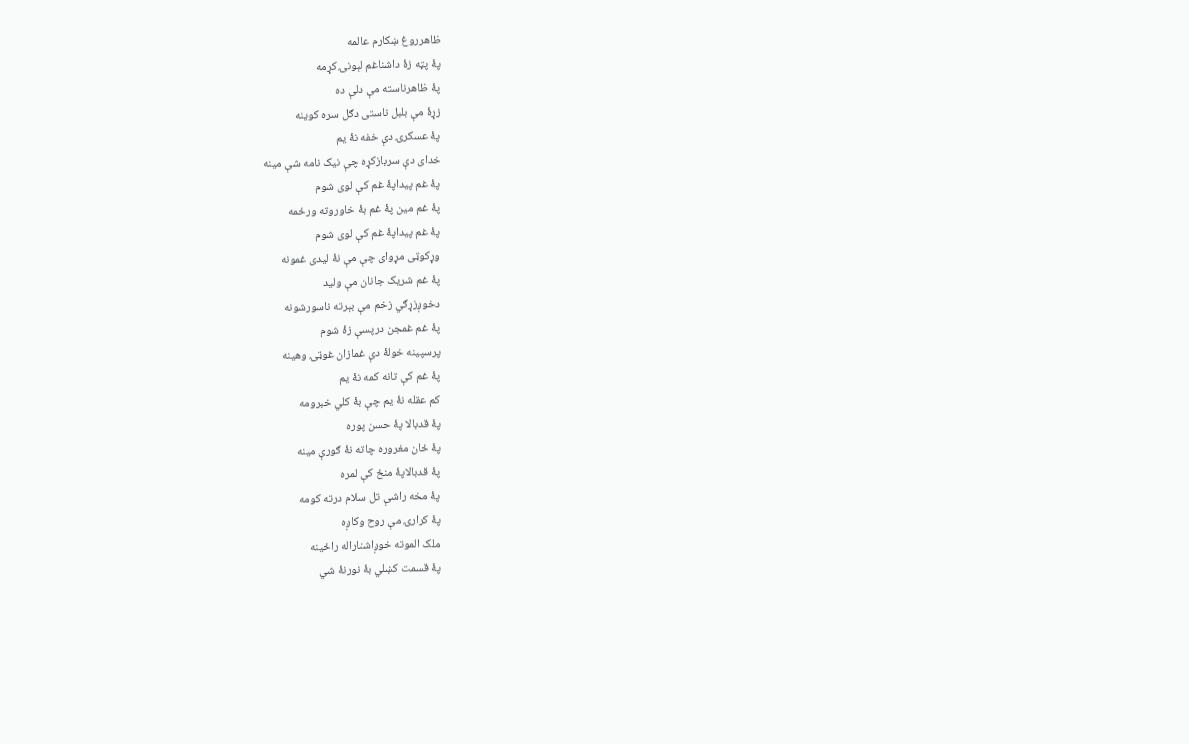ظاهرروغ ښکارم عالمه
پۀ پټه زۀ داشناغم لېونۍ کړمه
پۀ ظاهرناسته مې دلې ده
زړۀ مې بلبل ناستی دګل سره کوينه
پۀ عسکرۍ دې خفه نۀ يم
خدای دې سربازکړه چې نيک نامه شې مينه
پۀ غم پيداپۀ غم کې لوی شوم
پۀ غم مين پۀ غم بۀ خاوروته ورځمه
پۀ غم پيداپۀ غم کې لوی شوم
وړکوټی مړوای چې مې نۀ ليدی غمونه
پۀ غم شريک جانان مې وليد
دخوږزړګي زخم مې بېرته ناسورشونه
پۀ غم غمجن درپسې زۀ شوم
پرسپينه خولۀ دې غمازان غوټۍ وهينه
پۀ غم کې تانه کمه نۀ يم
کم عقله نۀ يم چې بۀ کلي خبرومه
پۀ قدبالا پۀ حسن پوره
پۀ ځان مغروره چاته نۀ ګورې مينه
پۀ قدبالاپۀ منځ کې لمره
پۀ مخه راشې تل سلام درته کومه
پۀ کرارۍ مې روح وکاږه
ملک الموته خوږاشناراله راځينه
پۀ قسمت کښلي بۀ نورنۀ شي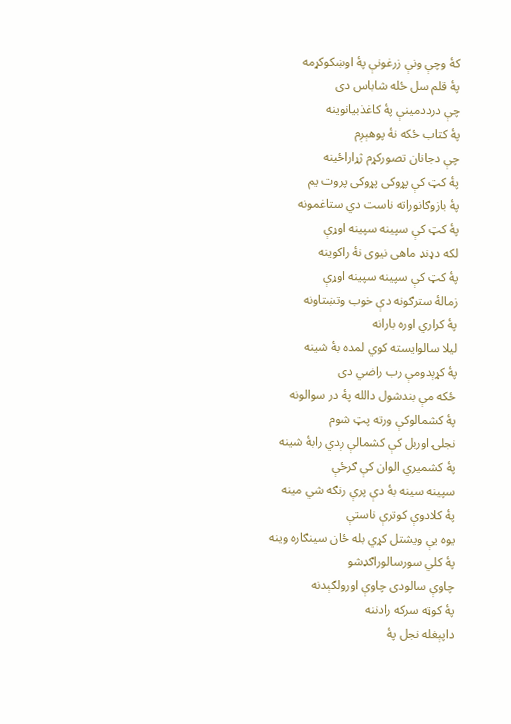کۀ وچې ونې زرغونې پۀ اوښکوکړمه
پۀ قلم سل ځله شاباس دی
چې درددمينې پۀ کاغذبيانوينه
پۀ کتاب ځکه نۀ پوهېږم
چې دجانان تصورکړم ژړاراځينه
پۀ کټ کې پړوکی پړوکی پروت يم
پۀ بازوګانوراته ناست دي ستاغمونه
پۀ کټ کې سپينه سپينه اوړې
لکه دډنډ ماهی نيوی نۀ راکوينه
پۀ کټ کې سپينه سپينه اوړې
زمالۀ سترګونه دې خوب وتښتاونه
پۀ کراري اوره بارانه
ليلا سالوايسته کوي لمده بۀ شينه
پۀ کړېدومې رب راضي دی
ځکه مې بندشول دالله پۀ در سوالونه
پۀ کشمالوکې ورته پټ شوم
نجلۍ اوربل کې کشمالې ږدي رابۀ شينه
پۀ کشميري الوان کې ګرځې
سپينه سينه بۀ دې پرې رنګه شي مينه
پۀ کلادوې کوترې ناستې
يوه يې ويشتل کړي بله ځان سينګاره وينه
پۀ کلي سورسالوراګډشو
چاوې سالودی چاوې اورولګېدنه
پۀ کوټه سرکه رادننه
داپېغله نجل پۀ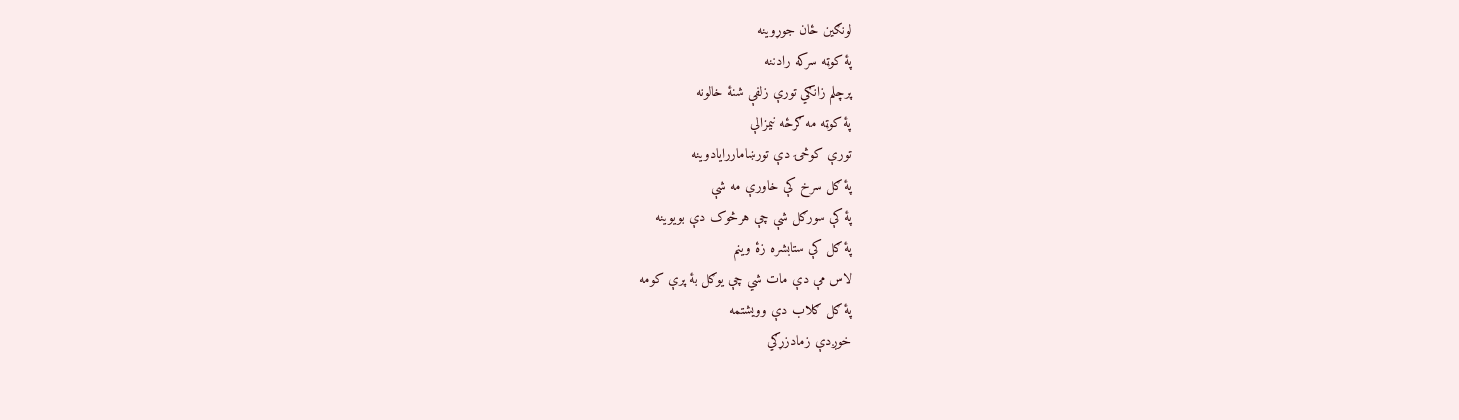لونګين ځان جوړوينه
پۀ کوټه سرکه رادننه
پرچلم زانګي تورې زلفې شنۀ خالونه
پۀ کوټه مه ګرځه نيمزالې
تورې کوڅۍ دې تورښاماررايادوينه
پۀ ګل سرخ کې خاورې مه شې
پۀ کې سورګل شې چې هرڅوک دې بویوينه
پۀ ګل کې ستابشره زۀ وينم
لاس مې دې مات شي چې يوګل بۀ پرې کومه
پۀ ګل ګلاب دې وويشتمه
خوږدې زمادزړګي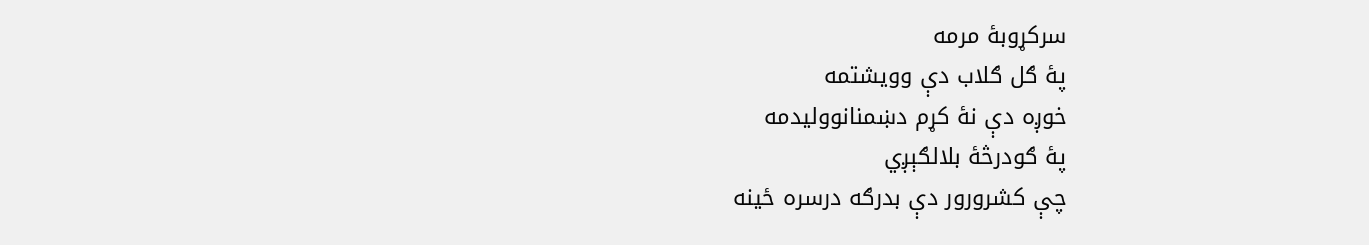سرکړوبۀ مرمه
پۀ ګل ګلاب دې وويشتمه
خوږه دې نۀ کړم دښمنانووليدمه
پۀ ګودرڅۀ بلالګېږي
چې کشرورور دې بدرګه درسره ځينه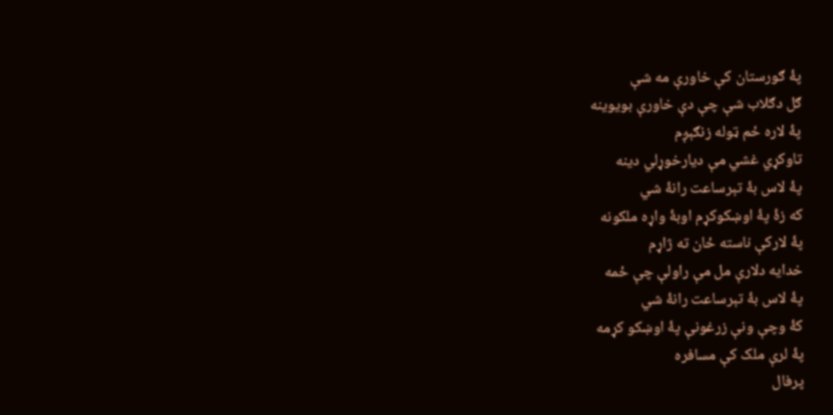پۀ ګورستان کې خاورې مه شې
ګل دګلاب شې چې دې خاورې بويوينه
پۀ لاره ځم ټوله زنګېږم
تاوکړي غشي مې ديارخوړلي دينه
پۀ لاس بۀ تېرساعت رانۀ شي
که زۀ پۀ اوښکوکړم اوبۀ واړه ملکونه
پۀ لارکې ناسته ځان ته ژاړم
خدايه دلارې مل مې راولې چې ځمه
پۀ لاس بۀ تېرساعت رانۀ شي
کۀ وچې ونې زرغونې پۀ اوښکو کړمه
پۀ لرې ملک کې مسافره
پرفال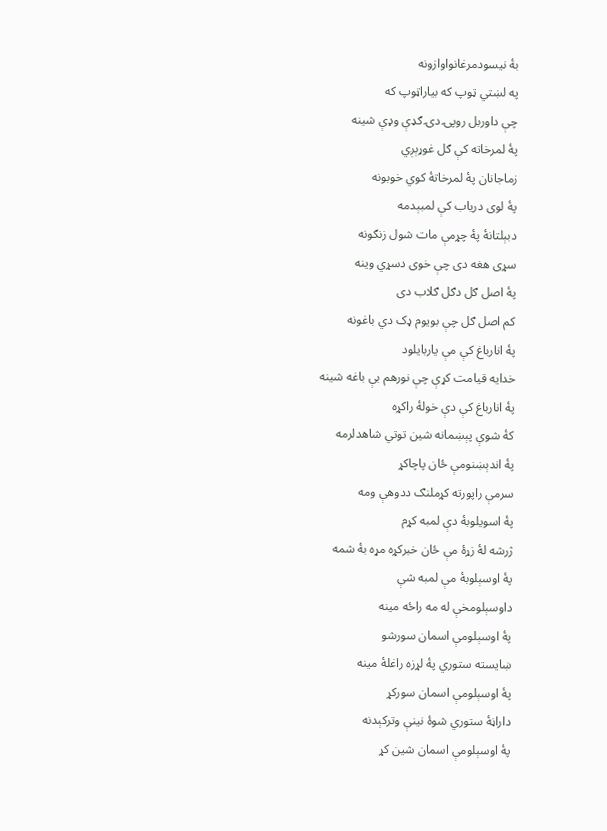بۀ نيسودمرغانواوازونه
په لښتي ټوپ که بياراټوپ که
چې داوربل روپۍ دۍ ګډې وډې شينه
پۀ لمرخاته کې ګل غوړېږي
زماجانان پۀ لمرخاتۀ کوي خوبونه
پۀ لوی درياب کې لمبېدمه
دبېلتانۀ پۀ چړمې مات شول زنګونه
سړی هغه دی چې خوی دسړي وينه
پۀ اصل ګل دګل ګلاب دی
کم اصل ګل چې بويوم ډک دي باغونه
پۀ انارباغ کې مې ياربايلود
خدايه قيامت کړې چې نورهم بې باغه شينه
پۀ انارباغ کې دې خولۀ راکړه
کۀ شوې پېښمانه شين توتي شاهدلرمه
پۀ اندېښنومې ځان پاچاکړ
سرمې راپورته کړملنګ ددوهې ومه
پۀ اسويلوبۀ دې لمبه کړم
ژرشه لۀ زړۀ مې ځان خبرکړه مړه بۀ شمه
پۀ اوسېلوبۀ مې لمبه شې
داوسېلومخې له مه راځه مينه
پۀ اوسېلومې اسمان سورشو
ښايسته ستوري پۀ لړزه راغلۀ مينه
پۀ اوسېلومې اسمان سورکړ
داراڼۀ ستوري شوۀ نينې وترکېدنه
پۀ اوسېلومې اسمان شين کړ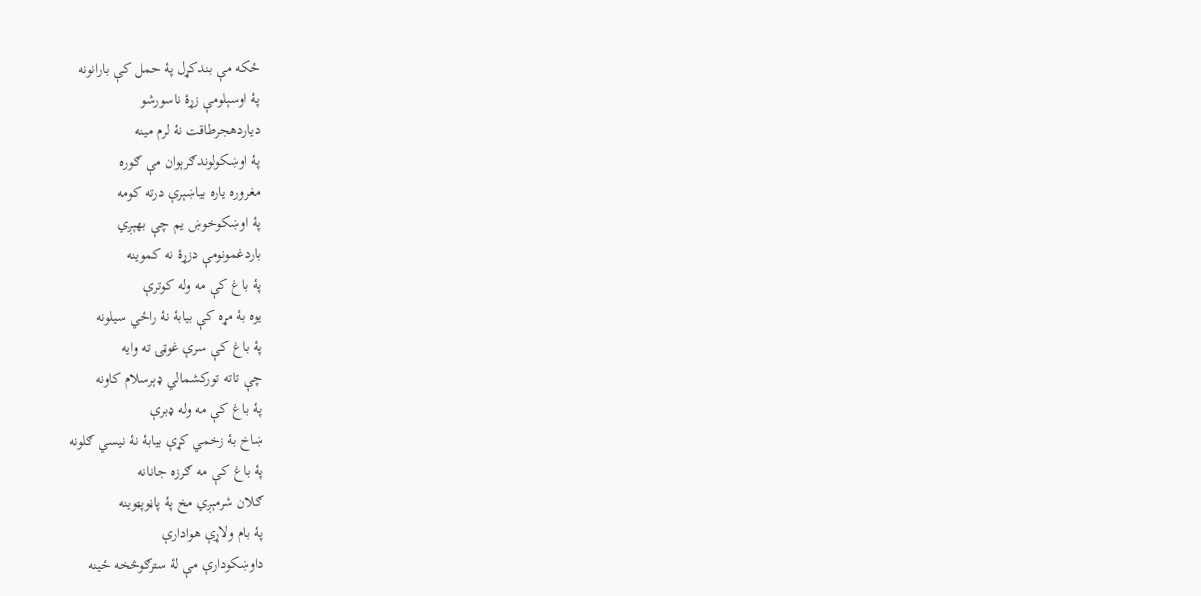ځکه مې بندکړل پۀ حمل کې بارانونه
پۀ اوسېلومې زړۀ ناسورشو
دياردهجرطاقت نۀ لرم مينه
پۀ اوښکولوندګرېوان مې ګوره
مغروره ياره بياښېرې درته کومه
پۀ اوښکوخوښ يم چې بهېږي
باردغمونومې دزړۀ نه کموينه
پۀ باغ کې مه وله کوترې
يوه بۀ مړه کې بيابۀ نۀ راځي سيلونه
پۀ باغ کې سرې غوټۍ ته وايه
چې تاته تورکشمالي ډېرسلام کاونه
پۀ باغ کې مه وله ډبرې
ښاخ بۀ زخمي کړې بيابۀ نۀ نيسي ګلونه
پۀ باغ کې مه ګرزه جانانه
ګلان شرمېږي مخ پۀ پاڼوپټوينه
پۀ بام ولاړې هوادارې
داوښکودارې مې لۀ سترګوڅخه ځينه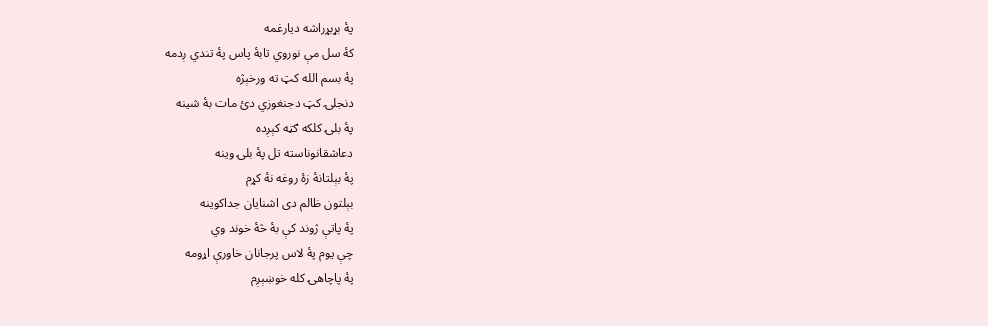پۀ بړبړراشه ديارغمه
کۀ سل مې نوروي تابۀ پاس پۀ تندي ږدمه
پۀ بسم الله کټ ته ورخېژه
دنجلۍ کټ دجنغوزي دئ مات بۀ شينه
پۀ بلۍ کلکه ګټه کېږده
دعاشقانوناسته تل پۀ بلۍ وينه
پۀ بېلتانۀ زۀ روغه نۀ کړم
بېلتون ظالم دی اشنايان جداکوينه
پۀ پاتې ژوند کې بۀ څۀ خوند وي
چې يوم پۀ لاس پرجانان خاورې اړومه
پۀ پاچاهۍ کله خوښېږم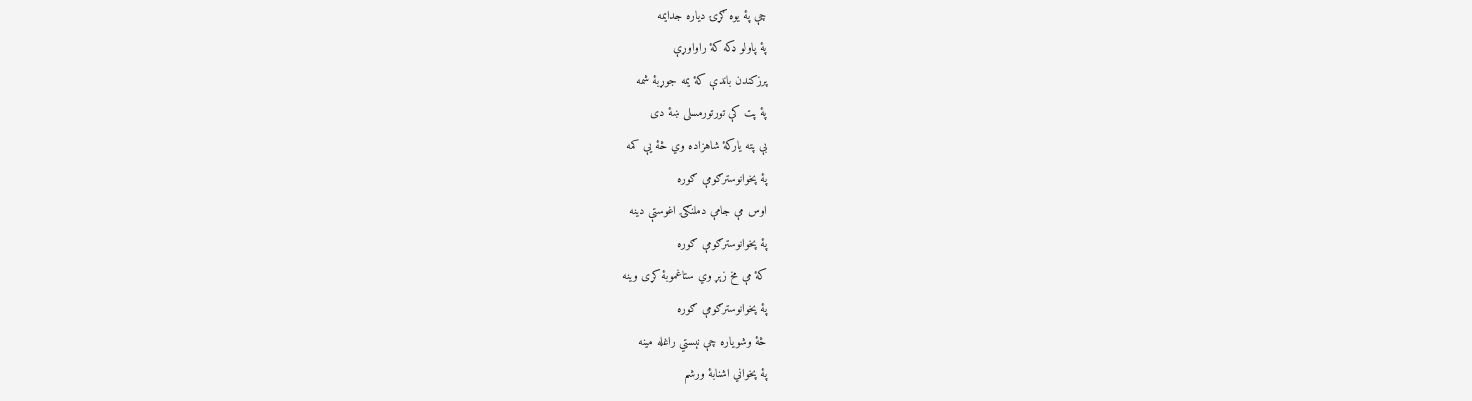چې پۀ يوه ګړۍ دياره جدايمه
پۀ پاولو ډکه کۀ راواوړې
پرزکندن باندې کۀ يمه جوړبۀ شمه
پۀ پت کې تورتورمسلی ښۀ دی
بې پته يارکۀ شاهزاده وي څۀ يې کمه
پۀ پخوانوسترګومې ګوره
اوس مې جامې دملنګۍ اغوستې دينه
پۀ پخوانوسترګومې ګوره
کۀ مې مخ زېړ وي ستاغموبۀ کړی وينه
پۀ پخوانوسترګومې ګوره
څۀ وشوياره چې نېستي راغله مينه
پۀ پخواني اشنابۀ ورشم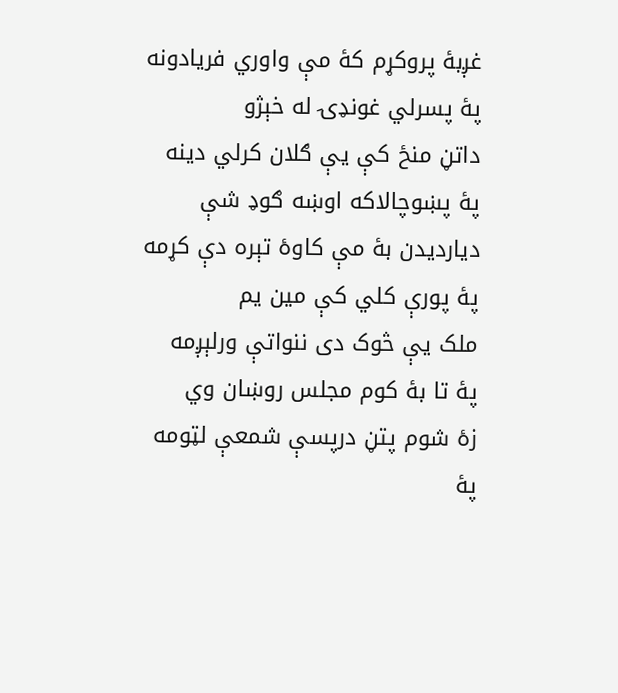غږبۀ پروکړم کۀ مې واوري فريادونه
پۀ پسرلي غونډۍ له خېژو
داتڼ منځ کې يې ګلان کرلي دينه
پۀ پښوچالاکه اوښه ګوډ شې
ديارديدن بۀ مې کاوۀ تېره دې کړمه
پۀ پورې کلي کې مين يم
ملک يې څوک دی ننواتې ورلېږمه
پۀ تا بۀ کوم مجلس روښان وي
زۀ شوم پتڼ درپسې شمعې لټومه
پۀ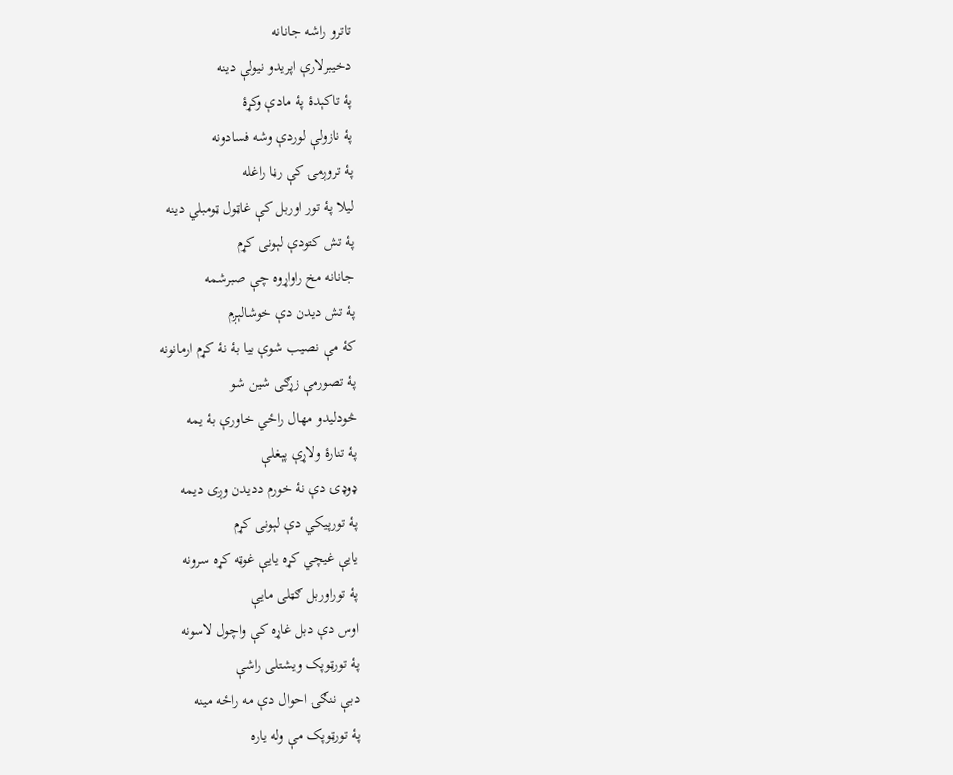تاترو راشه جانانه
دخيبرلارې اپریدو نيولې دينه
پۀ تاکېدۀ پۀ مادې وکړۀ
پۀ نازولې لوردې وشه فسادونه
پۀ تروږمۍ کې رڼا راغله
ليلا پۀ تور اوربل کې غاټول ټومبلي دينه
پۀ تش کتودې لېونی کړم
جانانه مخ راواړوه چې صبرشمه
پۀ تش ديدن دې خوشالېږم
کۀ مې نصيب شوې بيا بۀ نۀ کړم ارمانونه
پۀ تصورمې زړګی شين شو
څودليدو مهال راځي خاورې بۀ يمه
پۀ تنارۀ ولاړې پېغلې
ډوډۍ دې نۀ خورم دديدن وږی ديمه
پۀ تورپيکي دې لېونی کړم
يايې غيچي کړه يايې غوټه کړه سرونه
پۀ توراوربل ګټلی مايې
اوس دې دبل غاړه کې واچول لاسونه
پۀ تورټوپک ويشتلی راشې
دبې ننګۍ احوال دې مه راځه مينه
پۀ تورټوپک مې وله ياره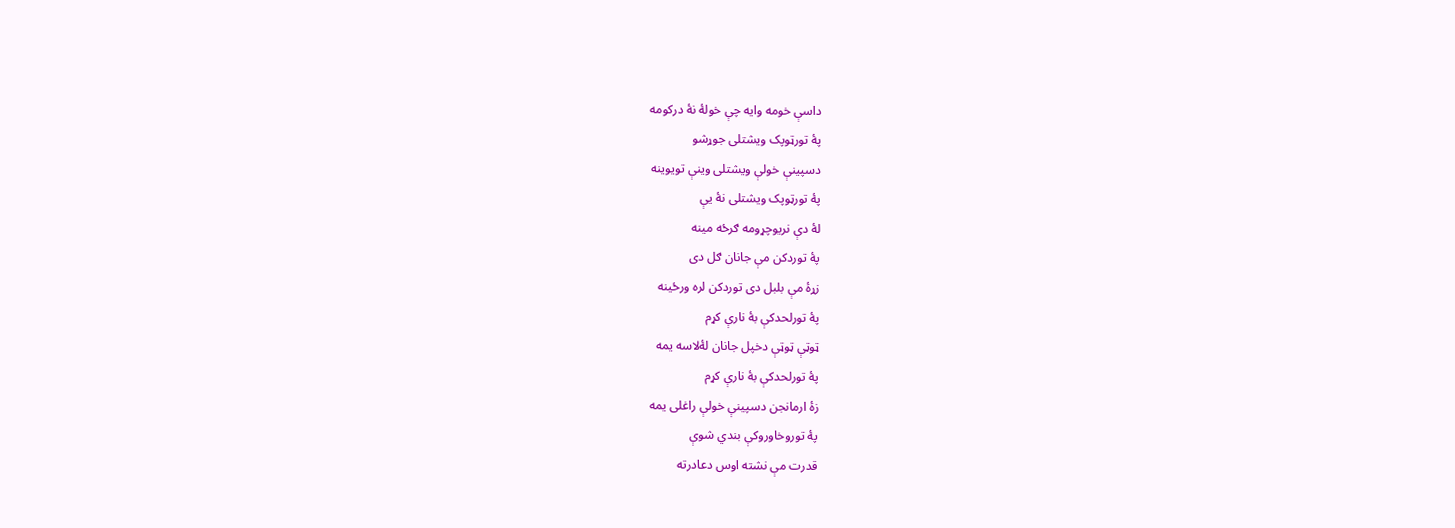داسې خومه وايه چې خولۀ نۀ درکومه
پۀ تورټوپک ويشتلی جوړشو
دسپينې خولې ويشتلی وينې تويوينه
پۀ تورټوپک ويشتلی نۀ يې
لۀ دې نريوچړومه ګرځه مينه
پۀ توردکن مې جانان ګل دی
زړۀ مې بلبل دی توردکن لره ورځينه
پۀ تورلحدکې بۀ نارې کړم
ټوټې ټوټې دخپل جانان لۀلاسه يمه
پۀ تورلحدکې بۀ نارې کړم
زۀ ارمانجن دسپينې خولې راغلی يمه
پۀ توروخاوروکې بندي شوې
قدرت مې نشته اوس دعادرته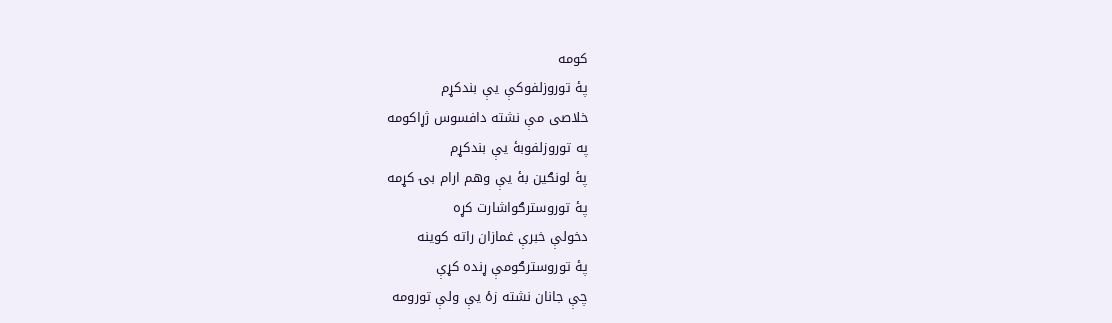کومه
پۀ توروزلفوکې يې بندکړم
خلاصی مې نشته دافسوس ژړاکومه
په توروزلفوبۀ يې بندکړم
پۀ لونګين بۀ يې وهم ارام بۍ کړمه
پۀ توروسترګواشارت کړه
دخولې خبرې غمازان راته کوينه
پۀ توروسترګومې ړنده کړې
چې جانان نشته زۀ يې ولې تورومه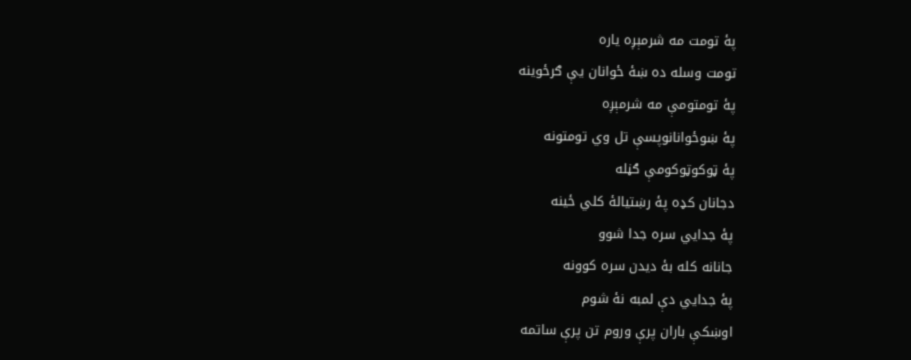پۀ تومت مه شرمېږه ياره
تومت وسله ده ښۀ ځوانان يې ګرځوينه
پۀ تومتومې مه شرمېږه
پۀ ښوځوانانوپسې تل وي تومتونه
پۀ ټوکوټوکومې ګڼله
دجانان کډه پۀ رښتيالۀ کلي ځينه
پۀ جدايي سره جدا شوو
جانانه کله بۀ ديدن سره کوونه
پۀ جدايي دې لمبه نۀ شوم
اوښکې باران پرې وروم تن پرې ساتمه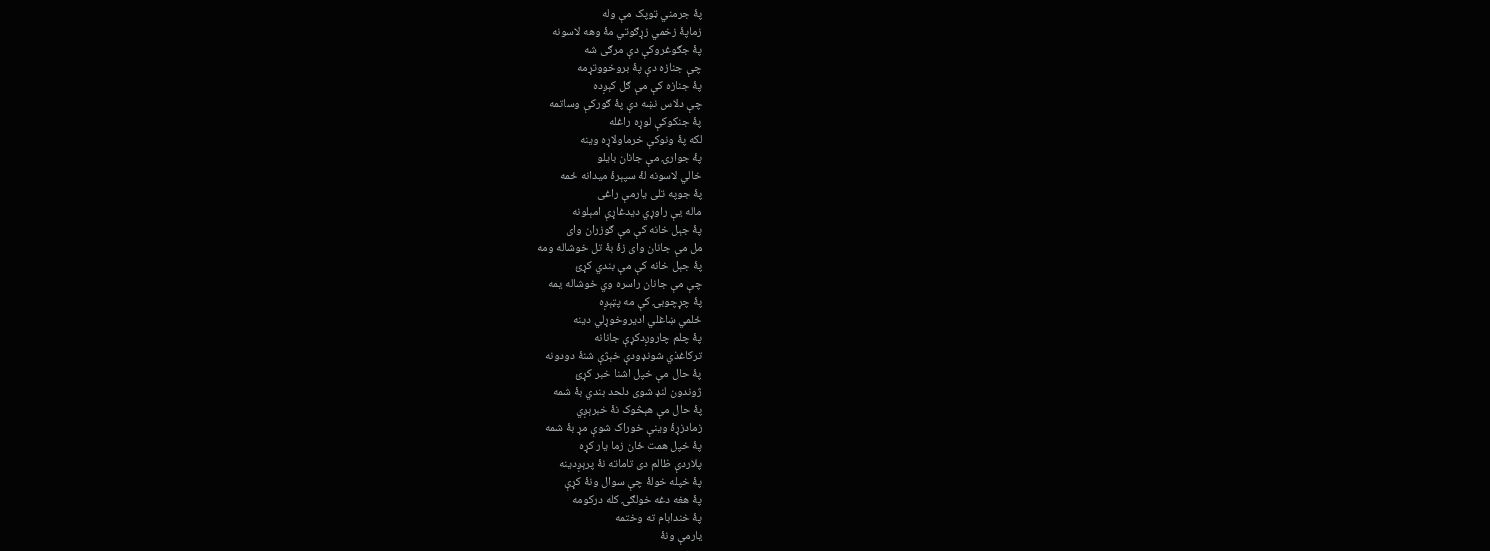پۀ جرمني ټوپک مې وله
زماپۀ زخمي زړګوتي مۀ وهه لاسونه
پۀ جګوغروکې دې مرګی شه
چې جنازه دې پۀ بروخووتړمه
پۀ جنازه کې مې ګل کېږده
چې دلاس نښه دې پۀ ګورکې وساتمه
پۀ جنکوکې لوړه راغله
لکه پۀ ونوکې خرماولاړه وينه
پۀ جوارۍ مې جانان بايلو
خالي لاسونه لۀ سپېرۀ ميدانه ځمه
پۀ جوپه تلی يارمې راغی
ماله يې راوړي ديدغاړې امېلونه
پۀ جېل خانه کې مې ګوزران وای
مل مې جانان وای زۀ بۀ تل خوشاله ومه
پۀ جېل خانه کې مې بندي کړئ
چې مې جانان راسره وي خوشاله يمه
پۀ چړچوبۍ کې مه پټېږه
ځلمي ښاغلي اديروخوړلي دينه
پۀ چلم چاروږدکړې جانانه
ترکاغذي شونډودې خېژې شنۀ دودونه
پۀ حال مې خپل اشنا خبر کړئ
ژوندون لنډ شوی دلحد بندي بۀ شمه
پۀ حال مې هېڅوک نۀ خبرېږي
زمادزړۀ وينې خوراک شوې مړ بۀ شمه
پۀ خپل همت ځان زما يار کړه
پلاردې ظالم دی تاماته نۀ پرېږدينه
پۀ خپله خولۀ چې سوال ونۀ کړې
پۀ هغه دغه خولګۍ کله درکومه
پۀ خندابام ته وختمه
يارمې ونۀ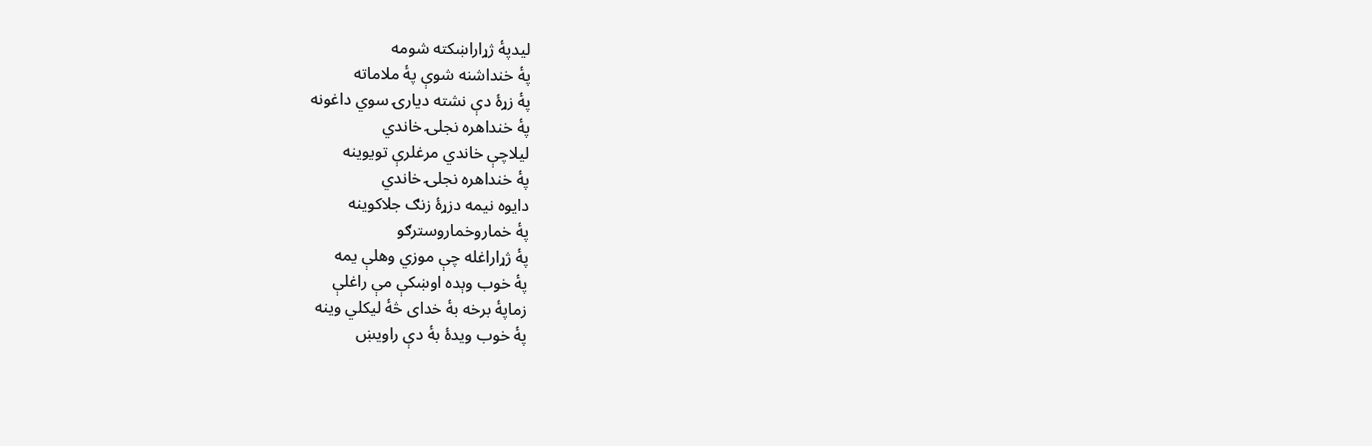ليدپۀ ژړاراښکته شومه
پۀ خنداشنه شوې پۀ ملاماته
پۀ زړۀ دې نشته ديارۍ سوي داغونه
پۀ خنداهره نجلۍ خاندي
ليلاچې خاندي مرغلرې تويوينه
پۀ خنداهره نجلۍ خاندي
دايوه نيمه دزړۀ زنګ جلاکوينه
پۀ خماروخماروسترګو
پۀ ژړاراغله چې موزي وهلې يمه
پۀ خوب وېده اوښکې مې راغلې
زماپۀ برخه بۀ خدای څۀ ليکلي وينه
پۀ خوب ويدۀ بۀ دې راويښ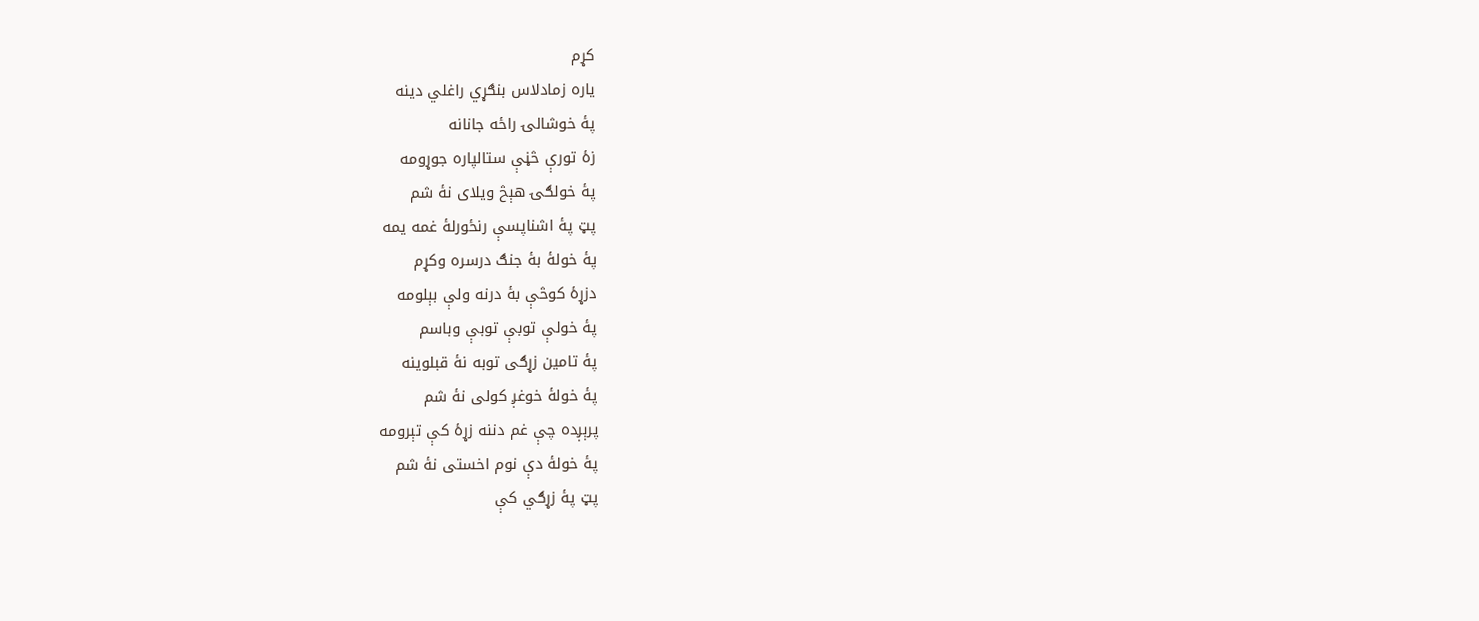کړم
ياره زمادلاس بنګړي راغلي دينه
پۀ خوشالۍ راځه جانانه
زۀ تورې څڼې ستالپاره جوړومه
پۀ خولګۍ هېڅ ويلای نۀ شم
پټ پۀ اشناپسې رنځورلۀ غمه يمه
پۀ خولۀ بۀ جنګ درسره وکړم
دزړۀ کوڅې بۀ درنه ولې بېلومه
پۀ خولې توبې توبې وباسم
پۀ تامين زړګی توبه نۀ قبلوينه
پۀ خولۀ خوغږ کولی نۀ شم
پرېږده چې غم دننه زړۀ کې تېرومه
پۀ خولۀ دې نوم اخستی نۀ شم
پټ پۀ زړګي کې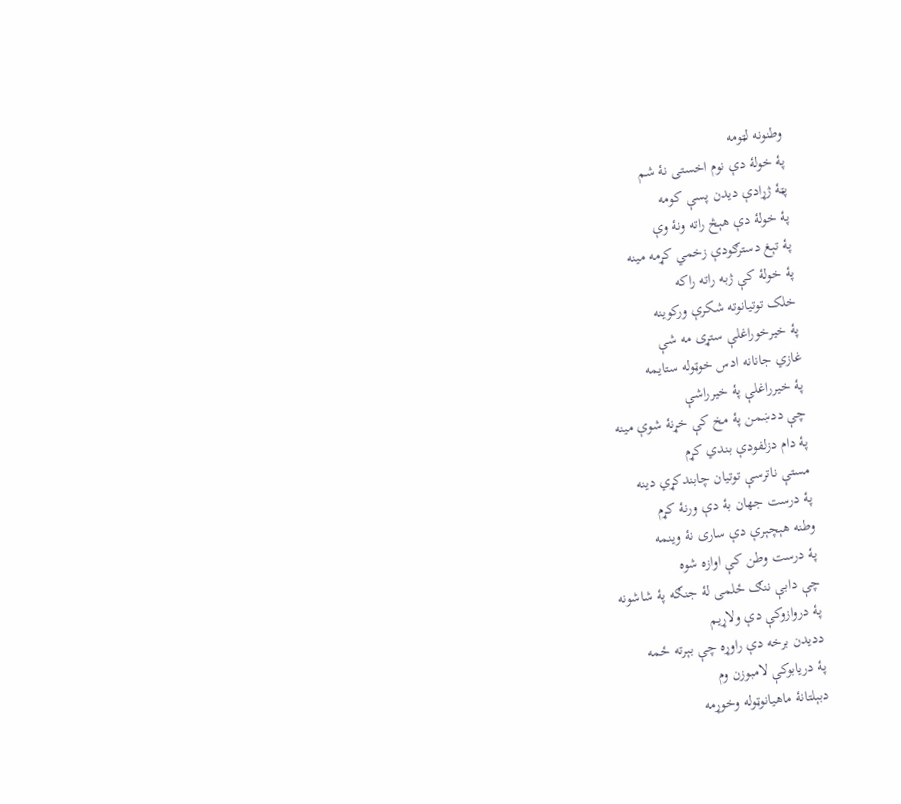وطنونه لټومه
پۀ خولۀ دې نوم اخستی نۀ شم
پټۀ ژړادې دیدن پسې کومه
پۀ خولۀ دې هېڅ راته ونۀ وې
پۀ تېغ دسترګودې زخمي کړمه مينه
پۀ خولۀ کې ژبه راته راکه
خلک توتيانوته شکرې ورکوينه
پۀ خيرخوراغلې ستړی مه شې
غازي جانانه ادس خوټوله ستايمه
پۀ خيرراغلې پۀ خيرراشې
چې ددښمن پۀ مخ کې خړنۀ شوې مينه
پۀ دام دزلفودې بندي کړم
مستې ناترسې توتيان چابندکړي دينه
پۀ درست جهان بۀ دې ورنۀ کړم
وطنه هېچېرې دې ساری نۀ وينمه
پۀ درست وطن کې اوازه شوه
چې دابې ننګ ځلمی لۀ جنګه پۀ شاشونه
پۀ دروازوکې دې ولاړيم
دديدن برخه دې راوړه چې بېرته ځمه
پۀ دريابوکې لامبوزن وم
دبېلتانۀ ماهيانوټوله وخوړمه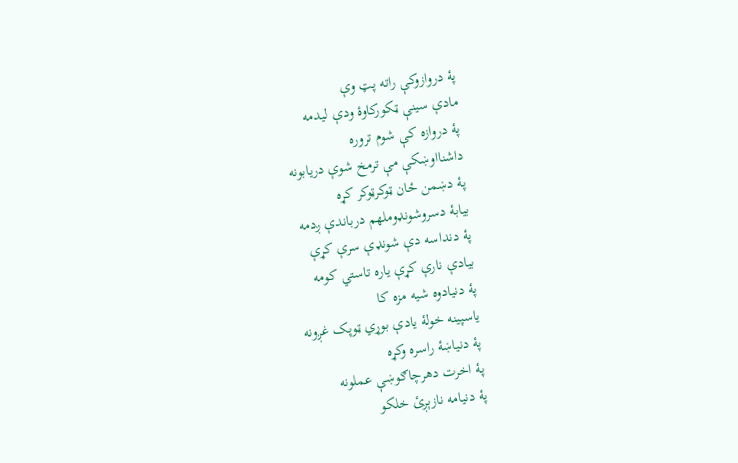پۀ دروازوکې راته پټ وې
مادې سينې ټکورکاوۀ ودې ليدمه
پۀ دروازه کې شوم تروره
داشنااوښکې مې ترمخ شوې دريابونه
پۀ دښمن ځان ټوکرټوکر کړه
بيابۀ دسروشونډوملهم درباندې ږدمه
پۀ دنداسه دې شونډې سرې کړې
بيادې نارې کړې ياره تاستي کومه
پۀ دنيادوه شيه مزه کا
ياسپينه خولۀ يادې بوړي ټوپک غږونه
پۀ دنياښۀ راسره وکړه
پۀ اخرت دهرچاګوښې عملونه
پۀ دنيامه نازېږئ خلکو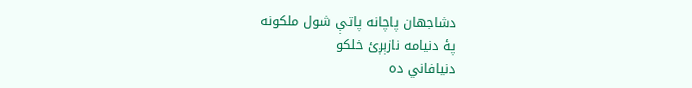دشاجهان پاچانه پاتې شول ملکونه
پۀ دنيامه نازېږئ خلکو
دنيافاني ده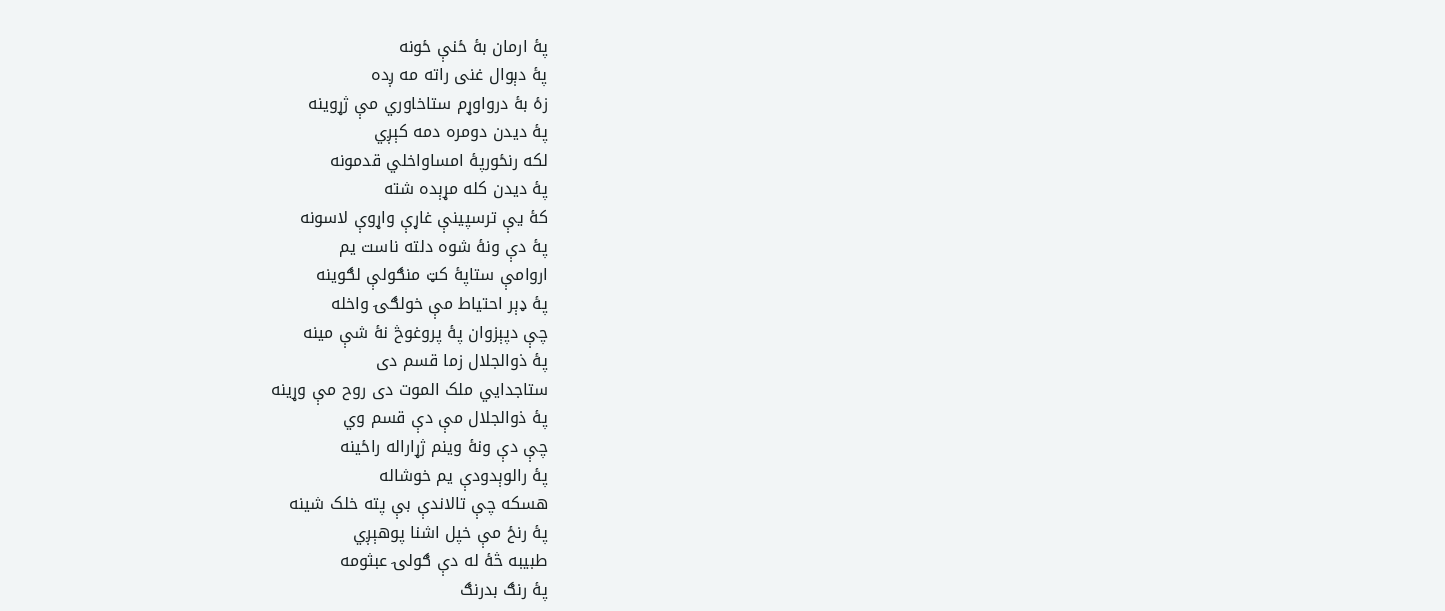پۀ ارمان بۀ ځنې ځونه
پۀ دېوال غنی راته مه ږده
زۀ بۀ درواوړم ستاخاوري مې ژړوينه
پۀ ديدن دومره دمه کېږي
لکه رنځورپۀ امساواخلي قدمونه
پۀ ديدن کله مړېده شته
کۀ يې ترسپينې غاړې واړوې لاسونه
پۀ دې ونۀ شوه دلته ناست يم
اروامې ستاپۀ کټ منګولې لګوينه
پۀ ډېر احتياط مې خولګۍ واخله
چې دپېزوان پۀ پروغوڅ نۀ شې مينه
پۀ ذوالجلال زما قسم دی
ستاجدايي ملک الموت دی روح مې وړينه
پۀ ذوالجلال مې دې قسم وي
چې دې ونۀ وينم ژړاراله راځينه
پۀ رالوېدودې يم خوشاله
هسکه چې تالاندې بې پته خلک شينه
پۀ رنځ مې خپل اشنا پوهېږي
طبيبه څۀ له دې ګولۍ عبثومه
پۀ رنګ بدرنګ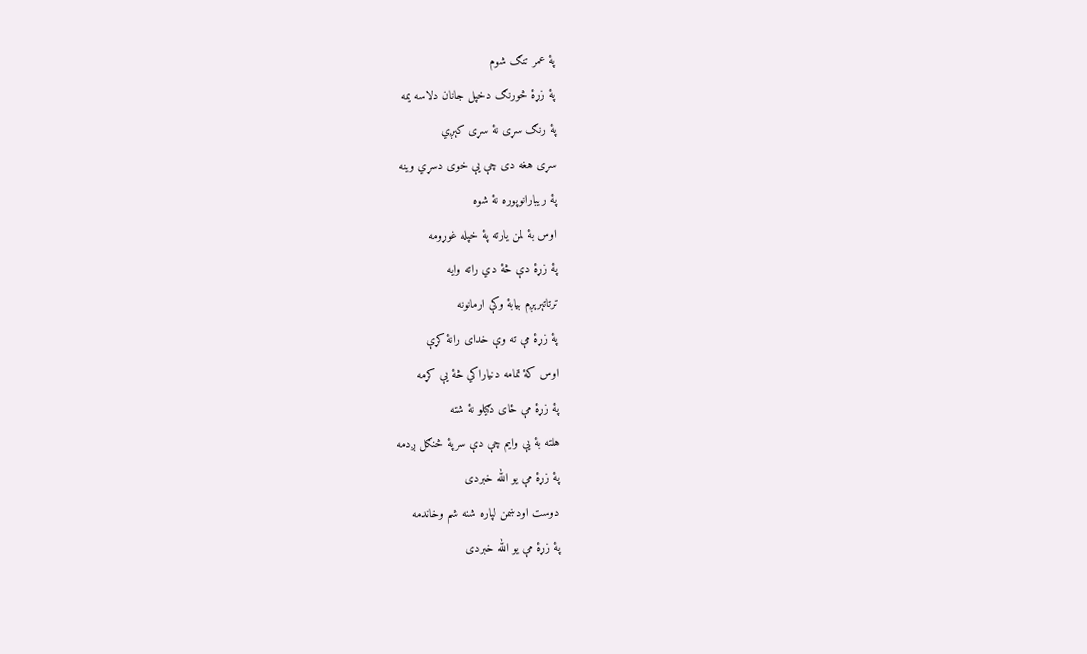پۀ عمر تنګ شوم
پۀ زړۀ څورنګ دخپل جانان دلاسه يمه
پۀ رنګ سړی نۀ سړی کېږي
سړی هغه دی چې يې خوی دسړي وينه
پۀ ريبارانوپوره نۀ شوه
اوس بۀ لمن يارته پۀ خپله غوړومه
پۀ زړۀ دې څۀ دي راته وايه
ترتاتېرېږم بيابۀ وکې ارمانونه
پۀ زړۀ مې ته وې خدای رانۀ کړې
اوس کۀ تمامه دنياراکي څۀ يې کړمه
پۀ زړۀ مې ځای دګيلو نۀ شته
هلته بۀ يې وايم چې دې سرپۀ څنګل ږدمه
پۀ زړۀ مې يو الله خبردی
دوست اودښمن لپاره شنه شم وخاندمه
پۀ زړۀ مې يو الله خبردی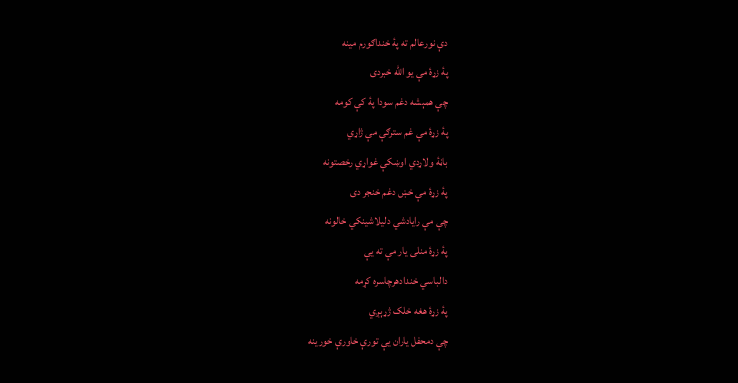دې نورعالم ته پۀ خنداګورم مينه
پۀ زړۀ مې يو الله خبردی
چې همېشه دغم سودا پۀ کې کومه
پۀ زړۀ مې غم سترګې مې ژاړي
باڼۀ ولاړدي اوښکې غواړي رخصتونه
پۀ زړۀ مې خښ دغم خنجر دی
چې مې رايادشي دليلاشينکي خالونه
پۀ زړۀ منلی يار مې ته يې
دالباسي خندادهرچاسره کړمه
پۀ زړۀ هغه خلک ژړېږي
چې دمحفل ياران يې تورې خاورې خورينه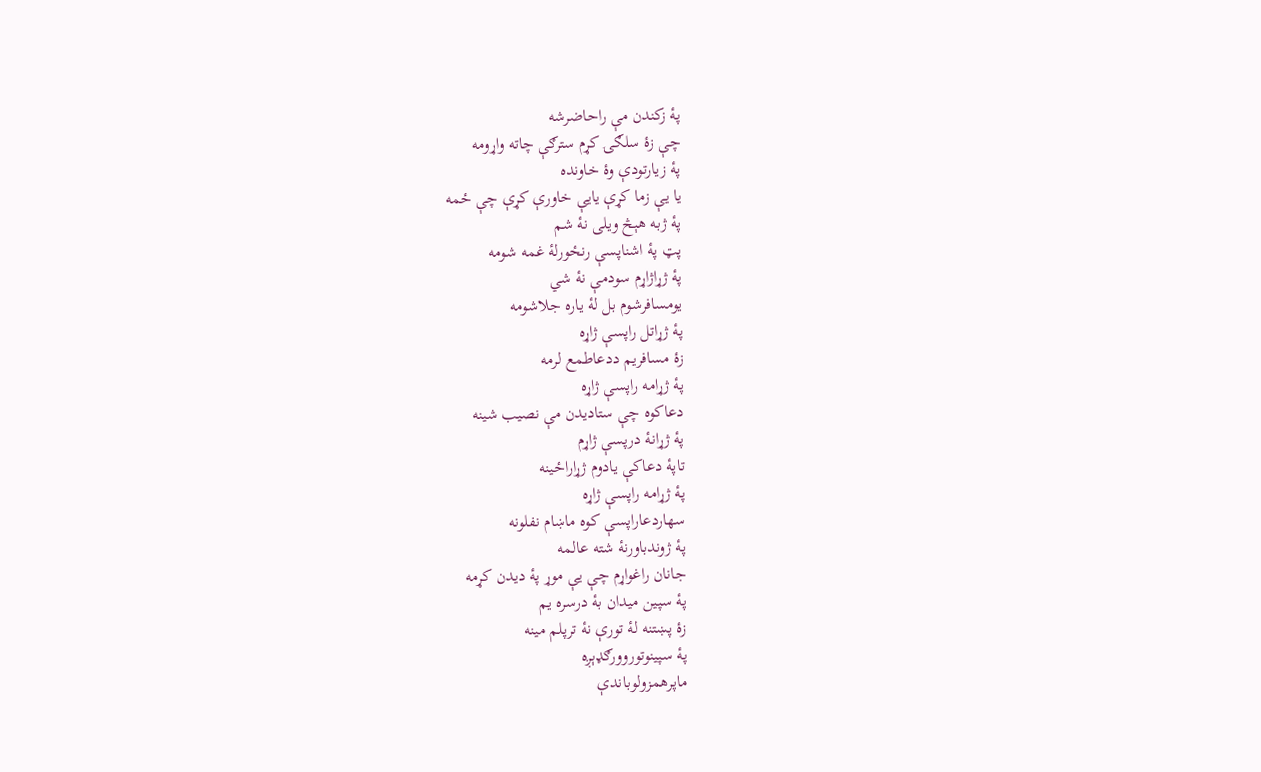پۀ زکندن مې راحاضرشه
چې زۀ سلګۍ کړم سترګې چاته واړومه
پۀ زيارتودې وۀ خاونده
يا يې زما کړې يايې خاورې کړې چې ځمه
پۀ ژبه هېڅ ويلی نۀ شم
پټ پۀ اشناپسې رنځورلۀ غمه شومه
پۀ ژړاژاړم سودمې نۀ شي
يومسافرشوم بل لۀ ياره جلاشومه
پۀ ژړاتل راپسې ژاړه
زۀ مسافريم ددعاطمع لرمه
پۀ ژړامه راپسې ژاړه
دعاکوه چې ستاديدن مې نصيب شينه
پۀ ژړانۀ درپسې ژاړم
تاپۀ دعاکې يادوم ژړاراځينه
پۀ ژړامه راپسې ژاړه
سهاردعاراپسې کوه ماښام نفلونه
پۀ ژوندباورنۀ شته عالمه
جانان راغواړم چې يې موړ پۀ ديدن کړمه
پۀ سپين ميدان بۀ درسره يم
زۀ پښتنه لۀ تورې نۀ ترپلم مينه
پۀ سپينوتوروورګډېږه
ماپرهمزولوباندې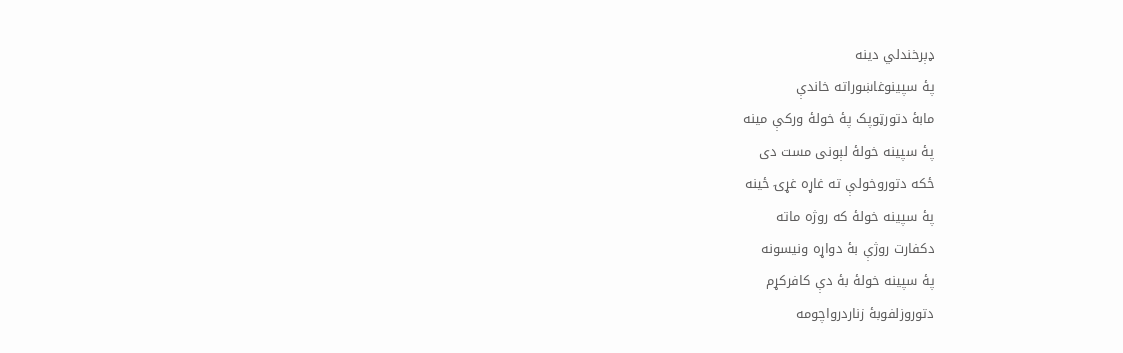ډېرخندلي دينه
پۀ سپينوغاښوراته خاندې
مابۀ دتورټوپک پۀ خولۀ ورکې مينه
پۀ سپينه خولۀ لېونی مست دی
ځکه دتوروخولې ته غاړه غړۍ ځينه
پۀ سپينه خولۀ که روژه ماته
دکفارت روژې بۀ دواړه ونيسونه
پۀ سپينه خولۀ بۀ دې کافرکړم
دتوروزلفوبۀ زناردرواچومه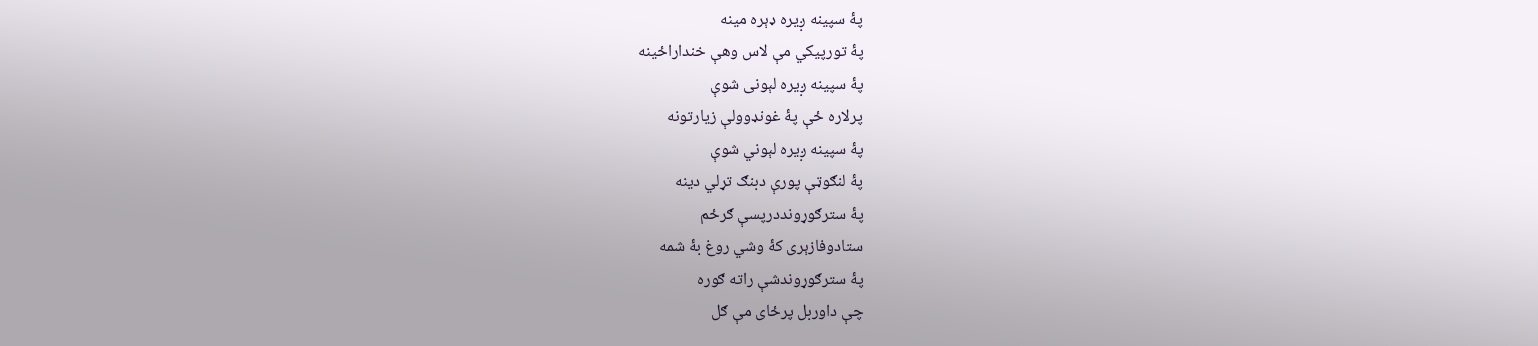پۀ سپينه ږيره ډېره مينه
پۀ تورپيکي مې لاس وهې خنداراځينه
پۀ سپينه ږيره لېونی شوې
پرلاره ځې پۀ غونډوولې زيارتونه
پۀ سپينه ږيره لېوني شوې
پۀ لنګوټې پورې دبنګ تړلي دينه
پۀ سترګوړونددرپسې ګرځم
ستادوفازېری کۀ وشي روغ بۀ شمه
پۀ سترګوړوندشې راته ګوره
چې داوربل پرځای مې ګل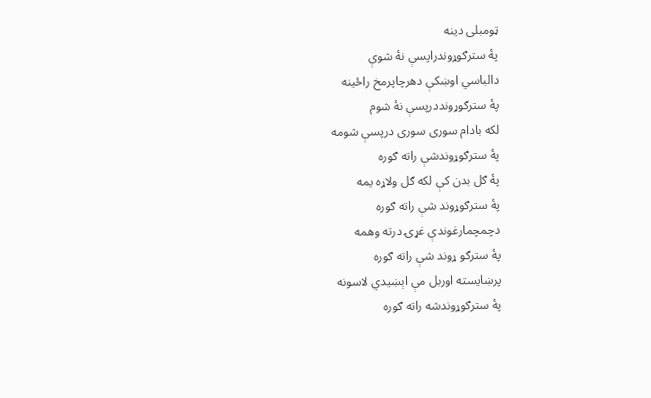ټومبلی دينه
پۀ سترګوړوندراپسې نۀ شوې
دالباسي اوښکې دهرچاپرمخ راځينه
پۀ سترګوړونددرپسې نۀ شوم
لکه بادام سوری سوری درپسې شومه
پۀ سترګوړوندشې راته ګوره
پۀ ګل بدن کې لکه ګل ولاړه يمه
پۀ سترګوړوند شې راته ګوره
دچمچمارغوندې غړۍ درته وهمه
پۀ سترګو ړوند شې راته ګوره
پرښايسته اوربل مې اېښيدي لاسونه
پۀ سترګوړوندشه راته ګوره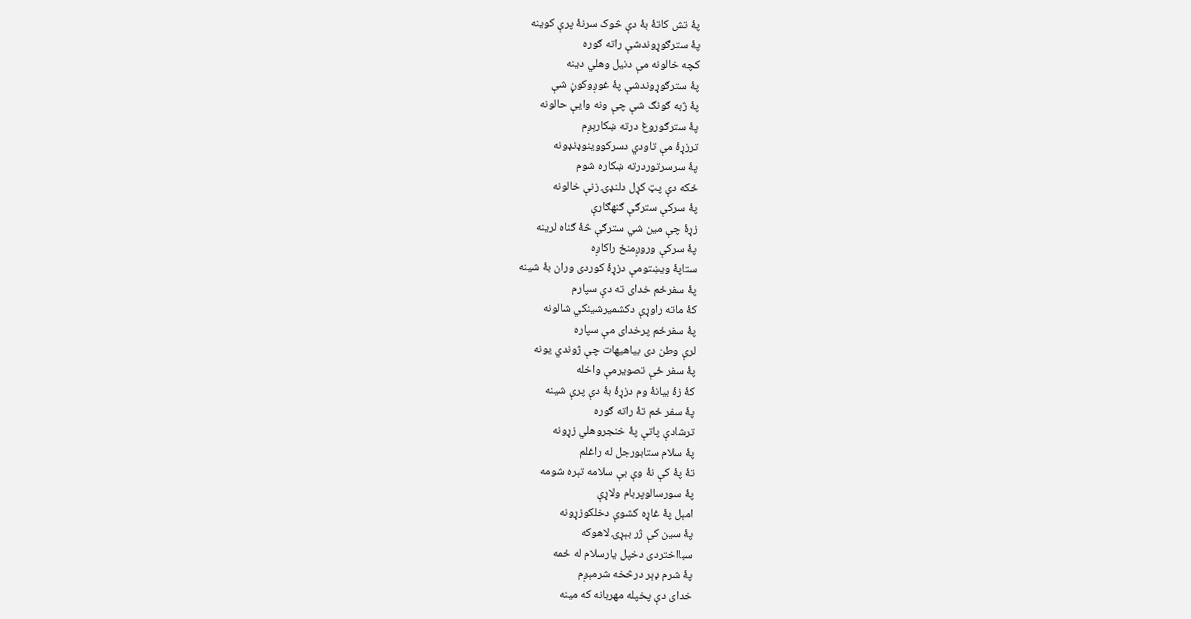پۀ تش کاتۀ بۀ دې څوک سرنۀ پرې کوينه
پۀ سترګوړوندشې راته ګوره
کچه خالونه مې دنيل وهلي دينه
پۀ سترګوړوندشې پۀ غوږوکوڼ شې
پۀ ژبه ګونګ شې چې ونه وايې حالونه
پۀ سترګوروغ درته ښکارېږم
ترزړۀ مې تاودي دسرکووينوډنډونه
پۀ سرسرتوردرته ښکاره شوم
ځکه دې پټ کړل دلنډۍ زنې خالونه
پۀ سرکې سترګې ګنهګارې
زړۀ چې مين شي سترګې څۀ ګناه لرينه
پۀ سرکې وروږمنځ راکاږه
ستاپۀ ويښتومې دزړۀ کوردی وران بۀ شينه
پۀ سفرځم خدای ته دې سپارم
کۀ ماته راوړې دکشميرشينکي شالونه
پۀ سفرځم پرخدای مې سپاره
لرې وطن دی بياهيهات چې ژوندي يونه
پۀ سفر ځې تصويرمې واخله
کۀ زۀ بيانۀ وم دزړۀ بۀ دې پرې شينه
پۀ سفر ځم تۀ راته ګوره
ترشادې پاتې پۀ خنجروهلي زړونه
پۀ سلام ستابورجل له راغلم
تۀ پۀ کې نۀ وې بې سلامه تېره شومه
پۀ سورسالوپربام ولاړې
امېل پۀ غاړه کشوې دخلکوزړونه
پۀ سين کې ژر بېړۍ لاهوکه
سبااختردی دخپل يارسلام له ځمه
پۀ شرم ډېر درڅخه شرمېږم
خدای دې پخپله مهربانه که مينه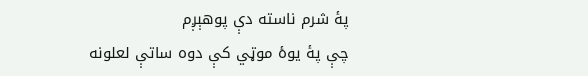پۀ شرم ناسته دې پوهېږم
چې پۀ يوۀ موټي کې دوه ساتې لعلونه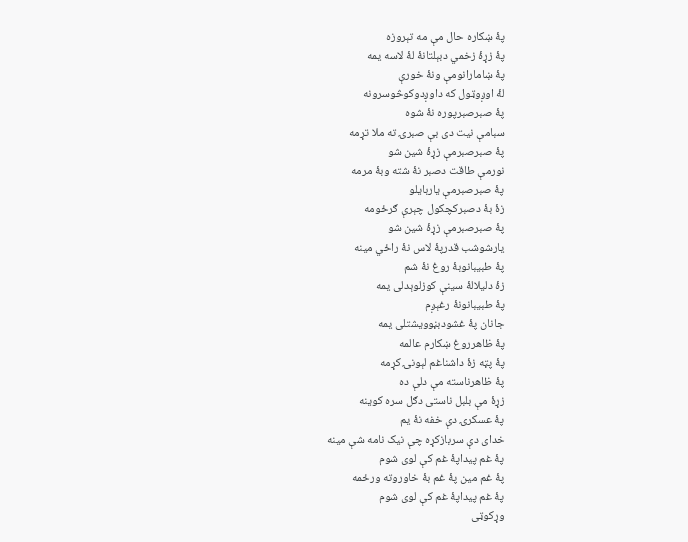پۀ ښکاره حال مې مه تېروزه
پۀ زړۀ زخمي دبېلتانۀ لۀ لاسه يمه
پۀ ښامارانومې ونۀ خورې
لۀ اوږوټول که داوږدوکوڅوسرونه
پۀ صبرصبرپوره نۀ شوه
سبامې نيت دی بې صبرۍ ته ملا تړمه
پۀ صبرصبرمې زړۀ شين شو
نورمې طاقت دصبر نۀ شته وبۀ مرمه
پۀ صبرصبرمې ياربايلو
زۀ بۀ دصبرکچکول چېرې ګرځومه
پۀ صبرصبرمې زړۀ شين شو
يارشوشب قدرپۀ لاس نۀ راځي مينه
پۀ طبيبانوبۀ روغ نۀ شم
زۀ دليلالۀ سينې کوزلوېدلی يمه
پۀ طبيبانونۀ رغېږم
جانان پۀ غشودبڼوويشتلی يمه
پۀ ظاهرروغ ښکارم عالمه
پۀ پټه زۀ داشناغم لېونۍ کړمه
پۀ ظاهرناسته مې دلې ده
زړۀ مې بلبل ناستی دګل سره کوينه
پۀ عسکرۍ دې خفه نۀ يم
خدای دې سربازکړه چې نيک نامه شې مينه
پۀ غم پيداپۀ غم کې لوی شوم
پۀ غم مين پۀ غم بۀ خاوروته ورځمه
پۀ غم پيداپۀ غم کې لوی شوم
وړکوټی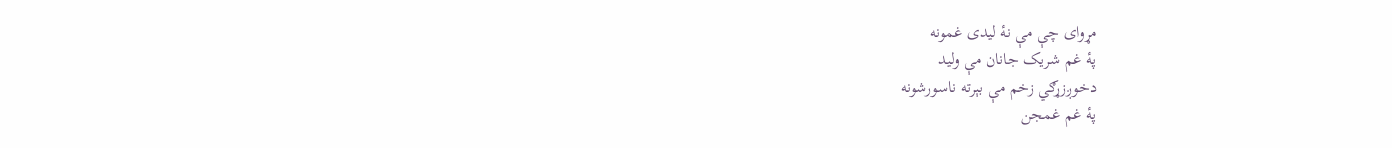مړوای چې مې نۀ ليدی غمونه
پۀ غم شريک جانان مې وليد
دخوږزړګي زخم مې بېرته ناسورشونه
پۀ غم غمجن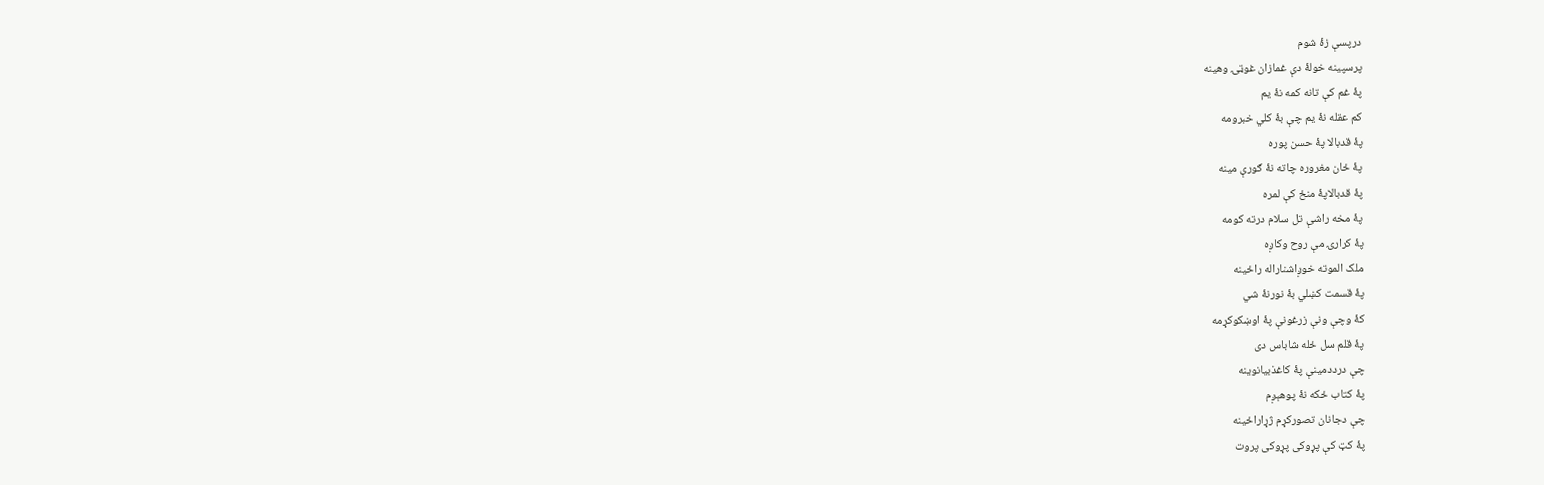درپسې زۀ شوم
پرسپينه خولۀ دې غمازان غوټۍ وهينه
پۀ غم کې تانه کمه نۀ يم
کم عقله نۀ يم چې بۀ کلي خبرومه
پۀ قدبالا پۀ حسن پوره
پۀ ځان مغروره چاته نۀ ګورې مينه
پۀ قدبالاپۀ منځ کې لمره
پۀ مخه راشې تل سلام درته کومه
پۀ کرارۍ مې روح وکاږه
ملک الموته خوږاشناراله راځينه
پۀ قسمت کښلي بۀ نورنۀ شي
کۀ وچې ونې زرغونې پۀ اوښکوکړمه
پۀ قلم سل ځله شاباس دی
چې درددمينې پۀ کاغذبيانوينه
پۀ کتاب ځکه نۀ پوهېږم
چې دجانان تصورکړم ژړاراځينه
پۀ کټ کې پړوکی پړوکی پروت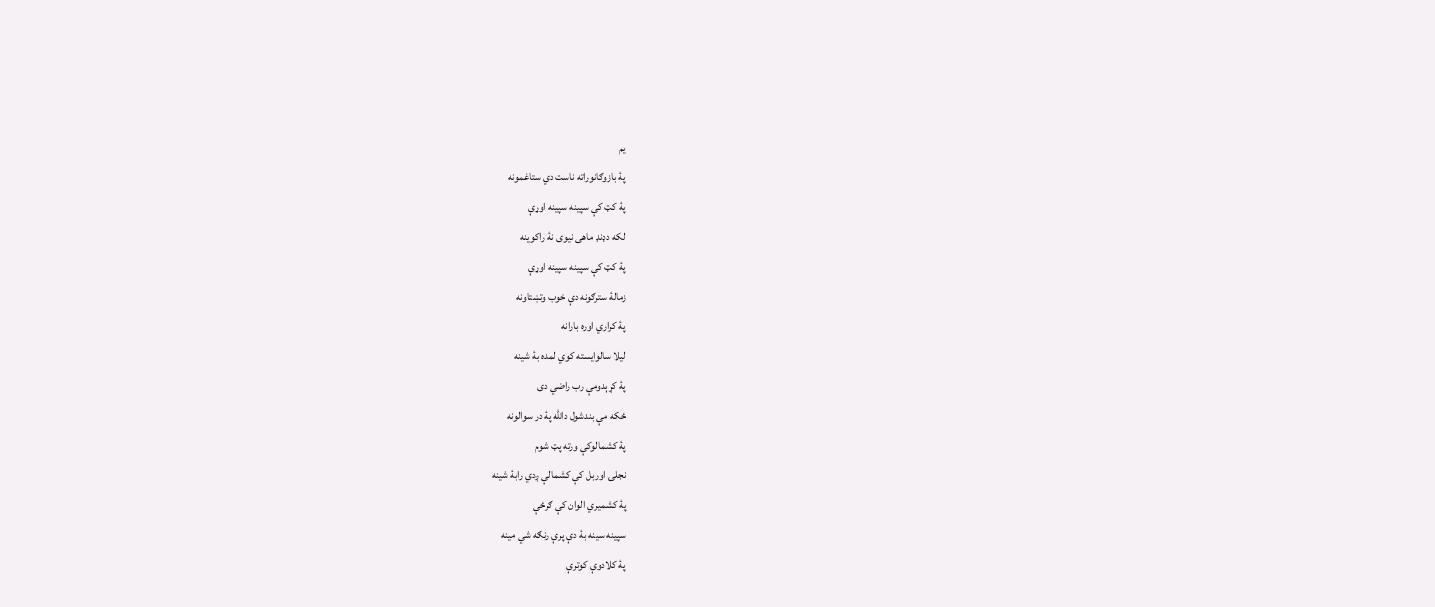يم
پۀ بازوګانوراته ناست دي ستاغمونه
پۀ کټ کې سپينه سپينه اوړې
لکه دډنډ ماهی نيوی نۀ راکوينه
پۀ کټ کې سپينه سپينه اوړې
زمالۀ سترګونه دې خوب وتښتاونه
پۀ کراري اوره بارانه
ليلا سالوايسته کوي لمده بۀ شينه
پۀ کړېدومې رب راضي دی
ځکه مې بندشول دالله پۀ در سوالونه
پۀ کشمالوکې ورته پټ شوم
نجلۍ اوربل کې کشمالې ږدي رابۀ شينه
پۀ کشميري الوان کې ګرځې
سپينه سينه بۀ دې پرې رنګه شي مينه
پۀ کلادوې کوترې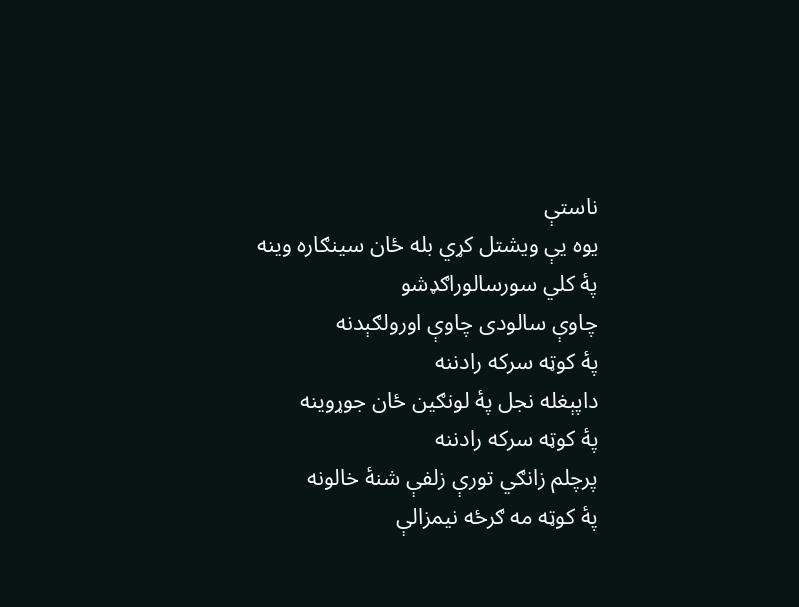ناستې
يوه يې ويشتل کړي بله ځان سينګاره وينه
پۀ کلي سورسالوراګډشو
چاوې سالودی چاوې اورولګېدنه
پۀ کوټه سرکه رادننه
داپېغله نجل پۀ لونګين ځان جوړوينه
پۀ کوټه سرکه رادننه
پرچلم زانګي تورې زلفې شنۀ خالونه
پۀ کوټه مه ګرځه نيمزالې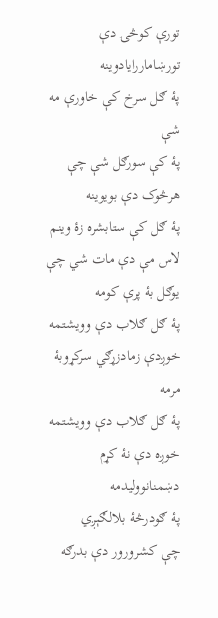تورې کوڅۍ دې تورښاماررايادوينه
پۀ ګل سرخ کې خاورې مه شې
پۀ کې سورګل شې چې هرڅوک دې بویوينه
پۀ ګل کې ستابشره زۀ وينم
لاس مې دې مات شي چې يوګل بۀ پرې کومه
پۀ ګل ګلاب دې وويشتمه
خوږدې زمادزړګي سرکړوبۀ مرمه
پۀ ګل ګلاب دې وويشتمه
خوږه دې نۀ کړم دښمنانووليدمه
پۀ ګودرڅۀ بلالګېږي
چې کشرورور دې بدرګه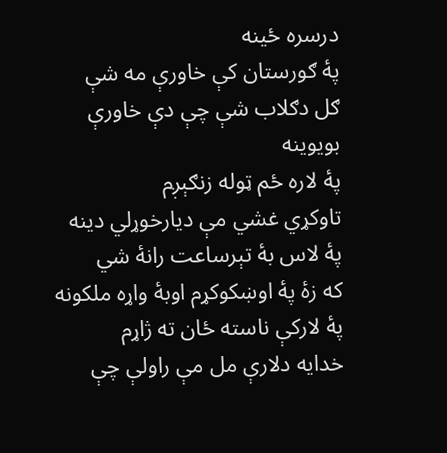درسره ځينه
پۀ ګورستان کې خاورې مه شې
ګل دګلاب شې چې دې خاورې بويوينه
پۀ لاره ځم ټوله زنګېږم
تاوکړي غشي مې ديارخوړلي دينه
پۀ لاس بۀ تېرساعت رانۀ شي
که زۀ پۀ اوښکوکړم اوبۀ واړه ملکونه
پۀ لارکې ناسته ځان ته ژاړم
خدايه دلارې مل مې راولې چې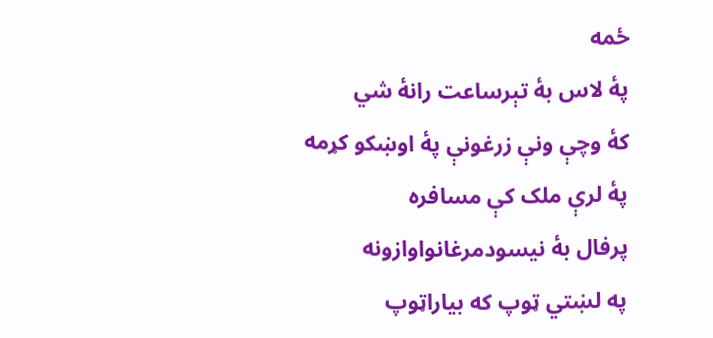ځمه
پۀ لاس بۀ تېرساعت رانۀ شي
کۀ وچې ونې زرغونې پۀ اوښکو کړمه
پۀ لرې ملک کې مسافره
پرفال بۀ نيسودمرغانواوازونه
په لښتي ټوپ که بياراټوپ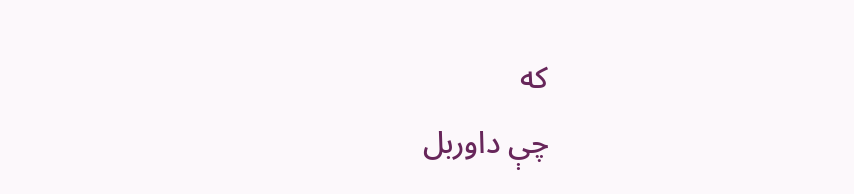که
چې داوربل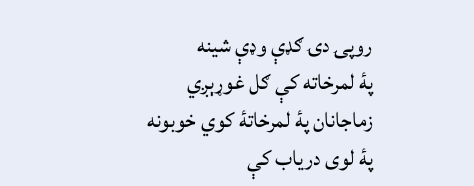روپۍ دۍ ګډې وډې شينه
پۀ لمرخاته کې ګل غوړېږي
زماجانان پۀ لمرخاتۀ کوي خوبونه
پۀ لوی درياب کې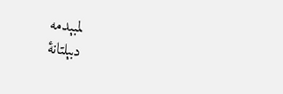لمبېدمه
دبېلتانۀ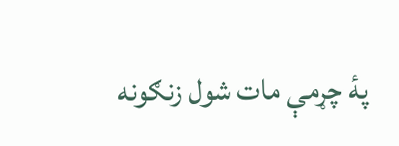پۀ چړمې مات شول زنګونه